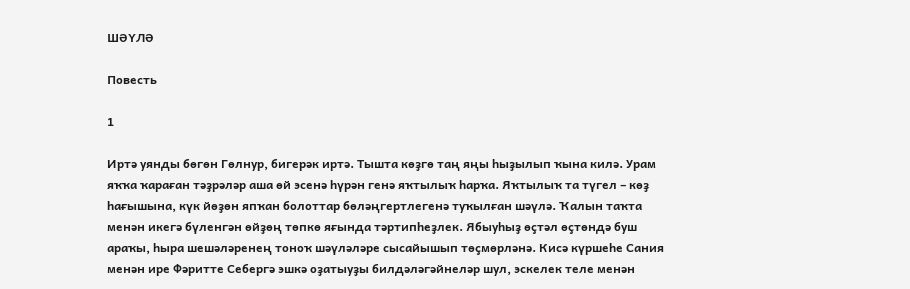ШӘҮЛӘ

Повесть

1

Иртә уянды бөгөн Гөлнур, бигерәк иртә. Тышта көҙгө таң яңы һыҙылып ҡына килә. Урам яҡҡа ҡараған тәҙрәләр аша өй эсенә һүрән генә яҡтылыҡ һарҡа. Яҡтылыҡ та түгел – көҙ һағышына, күк йөҙөн япҡан болоттар бөләңгертлегенә туҡылған шәүлә. Ҡалын таҡта менән икегә бүленгән өйҙөң төпкө яғында тәртипһеҙлек. Ябыуһыҙ өҫтәл өҫтөндә буш араҡы, һыра шешәләренең тоноҡ шәүләләре сысайышып төҫмөрләнә. Кисә күршеһе Сания менән ире Фәритте Себергә эшкә оҙатыуҙы билдәләгәйнеләр шул, эскелек теле менән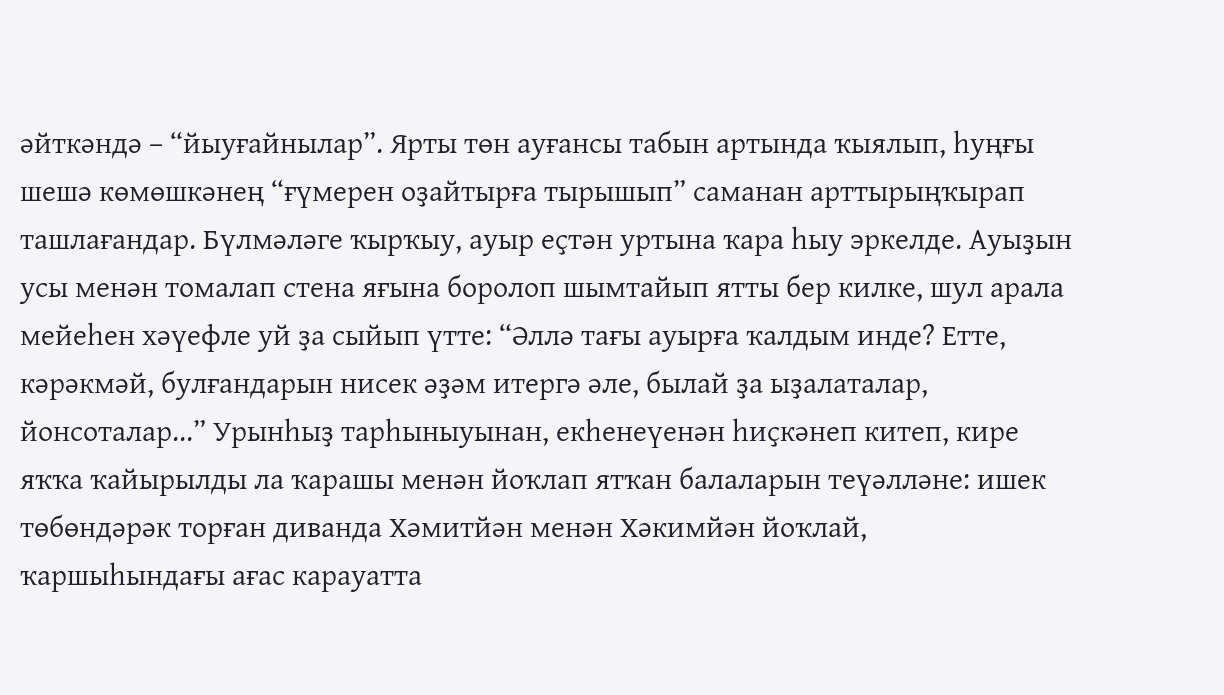әйткәндә – “йыуғайнылар”. Ярты төн ауғансы табын артында ҡыялып, һуңғы шешә көмөшкәнең “ғүмерен оҙайтырға тырышып” саманан арттырыңҡырап ташлағандар. Бүлмәләге ҡырҡыу, ауыр еҫтән уртына ҡара һыу эркелде. Ауыҙын усы менән томалап стена яғына боролоп шымтайып ятты бер килке, шул арала мейеһен хәүефле уй ҙа сыйып үтте: “Әллә тағы ауырға ҡалдым инде? Етте, кәрәкмәй, булғандарын нисек әҙәм итергә әле, былай ҙа ыҙалаталар, йонсоталар...” Урынһыҙ тарһыныуынан, екһенеүенән һиҫкәнеп китеп, кире яҡҡа ҡайырылды ла ҡарашы менән йоҡлап ятҡан балаларын теүәлләне: ишек төбөндәрәк торған диванда Хәмитйән менән Хәкимйән йоҡлай, ҡаршыһындағы ағас карауатта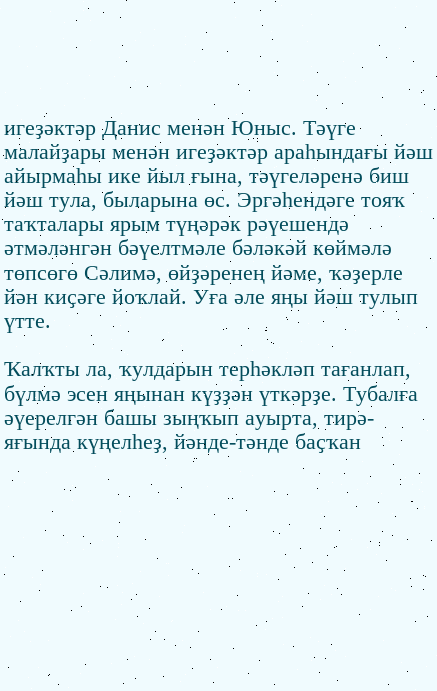игеҙәктәр Данис менән Юныс. Тәүге малайҙары менән игеҙәктәр араһындағы йәш айырмаһы ике йыл ғына, тәүгеләренә биш йәш тула, быларына өс. Эргәһендәге тояҡ таҡталары ярым түңәрәк рәүешендә әтмәләнгән бәүелтмәле бәләкәй көймәлә төпсөгө Сәлимә, өйҙәренең йәме, ҡәҙерле йән киҫәге йоҡлай. Уға әле яңы йәш тулып үтте.

Ҡалҡты ла, ҡулдарын терһәкләп тағанлап, бүлмә эсен яңынан күҙҙән үткәрҙе. Тубалға әүерелгән башы зыңҡып ауырта, тирә-яғында күңелһеҙ, йәнде-тәнде баҫҡан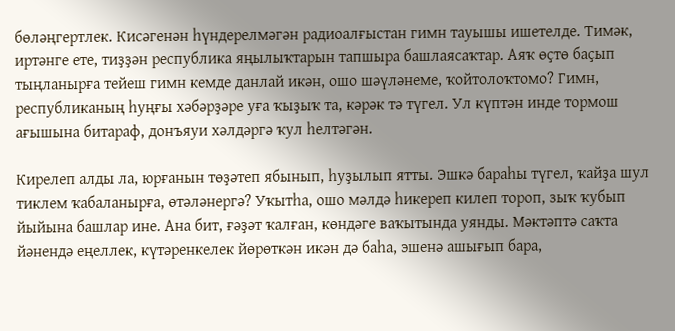бөләңгертлек. Кисәгенән һүндерелмәгән радиоалғыстан гимн тауышы ишетелде. Тимәк, иртәнге ете, тиҙҙән республика яңылыҡтарын тапшыра башлаясаҡтар. Аяҡ өҫтө баҫып тыңланырға тейеш гимн кемде данлай икән, ошо шәүләнеме, ҡойтолоҡтомо? Гимн, республиканың һуңғы хәбәрҙәре уға ҡыҙыҡ та, кәрәк тә түгел. Ул күптән инде тормош ағышына битараф, донъяуи хәлдәргә ҡул һелтәгән.

Кирелеп алды ла, юрғанын төҙәтеп ябынып, һуҙылып ятты. Эшкә бараһы түгел, ҡайҙа шул тиклем ҡабаланырға, өтәләнергә? Уҡытһа, ошо мәлдә һикереп килеп тороп, зыҡ ҡубып йыйына башлар ине. Ана бит, ғәҙәт ҡалған, көндәге ваҡытында уянды. Мәктәптә саҡта йәнендә еңеллек, күтәренкелек йөрөткән икән дә баһа, эшенә ашығып бара,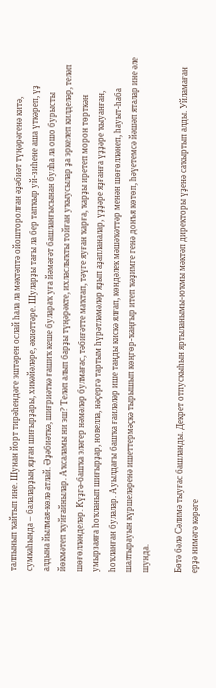талпынып ҡайтып ине. Шунан йорт тирәһендәге эштәрен ослай һала ла мәктәптә ойошторолған әҙәбиәт түңәрәгенә китә, сумкаһында – балаларҙың яҙған шиғырҙары, хикәйәләре, әкиәттәре. Шуларҙы тағы ла бер тапҡыр уй-зиһене аша үткәреп, үҙ алдына йылмая-көлә атлай. Әҙәбиәткә, шиғриәткә ғашиҡ кеше булараҡ уға йәмәғәт башланғысынан булһа ла ошо бурысты йөкмәтеп ҡуйғайнылар. Аҡсаламы ни эш? Теләп алып барҙы түңәрәкте, ихласлыҡты тойған уҡыусылар ҙа эркелеп килделәр, теләп шөғөлләнделәр. Күҙгә-башҡа эләгер нәмәләр булмағас, тәбиғәтте маҡтап, тәүге яуған ҡарға, ҡарҙы иретеп морон төрткән умырзаяға һоҡланып шиғырҙар, новелла, нәҫергә тартым һүрәтләмәләр яҙып аҙапланалар, үҙҙәре яҙғанға үҙҙәре ҡыуанған, һоҡланған булалар. Ауылдағы башҡа ғаиләләр ише таңды кискә ялғап, көндәлек мәшәҡәттәр менән шөғөлләнеп, һауыт-һаба шалтырауын күршеләренә ишеттермәҫкә тырышып көңгөр-ҡаңғыр итеп ҡәҙимге генә донъя көтөп, һәүетемсә йәшәп яталар ине әле шунда.

Бөтә бәлә Сәлимә тыуғас башланды. Декрет отпускыһын яртыланымы-юҡмы мәктәп директоры үҙенә саҡыртып алды. Уйламаған ерҙә нимәгә кәрәге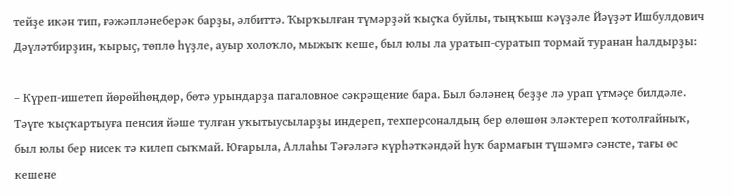тейҙе икән тип, ғәжәпләнеберәк барҙы, әлбиттә. Ҡырҡылған түмәрҙәй ҡыҫҡа буйлы, тыңҡыш кәүҙәле Йәүҙәт Ишбулдович Дәүләтбирҙин, ҡырыҫ, төплө һүҙле, ауыр холоҡло, мыжыҡ кеше, был юлы ла уратып-суратып тормай туранан һалдырҙы:

– Күреп-ишетеп йөрөйһөңдөр, бөтә урындарҙа пагаловное сәкрәщение бара. Был бәләнең беҙҙе лә урап үтмәҫе билдәле. Тәүге ҡыҫҡартыуға пенсия йәше тулған уҡытыусыларҙы индереп, техперсоналдың бер өлөшөн эләктереп ҡотолғайныҡ, был юлы бер нисек тә килеп сыҡмай. Юғарыла, Аллаһы Тәғәләгә күрһәткәндәй һуҡ бармағын түшәмгә сәнсте, тағы өс кешене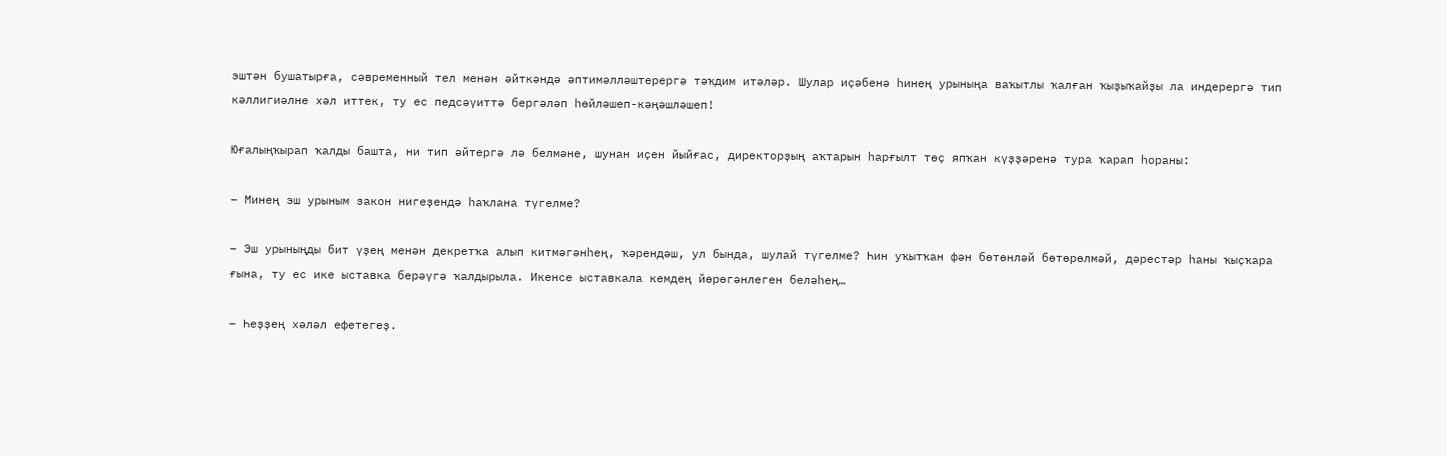эштән бушатырға, сәвременный тел менән әйткәндә әптимәлләштерергә тәҡдим итәләр. Шулар иҫәбенә һинең урыныңа ваҡытлы ҡалған ҡыҙыҡайҙы ла индерергә тип кәллигиәлне хәл иттек, ту ес педсәүиттә бергәләп һөйләшеп-кәңәшләшеп!

Юғалыңҡырап ҡалды башта, ни тип әйтергә лә белмәне, шунан иҫен йыйғас, директорҙың аҡтарын һарғылт төҫ япҡан күҙҙәренә тура ҡарап һораны:

– Минең эш урыным закон нигеҙендә һаҡлана түгелме?

– Эш урыныңды бит үҙең менән декретҡа алып китмәгәнһең, ҡәрендәш, ул бында, шулай түгелме? Һин уҡытҡан фән бөтөнләй бөтөрөлмәй, дәрестәр һаны ҡыҫҡара ғына, ту ес ике ыставка берәүгә ҡалдырыла. Икенсе ыставкала кемдең йөрөгәнлеген беләһең…

– Һеҙҙең хәләл ефетегеҙ.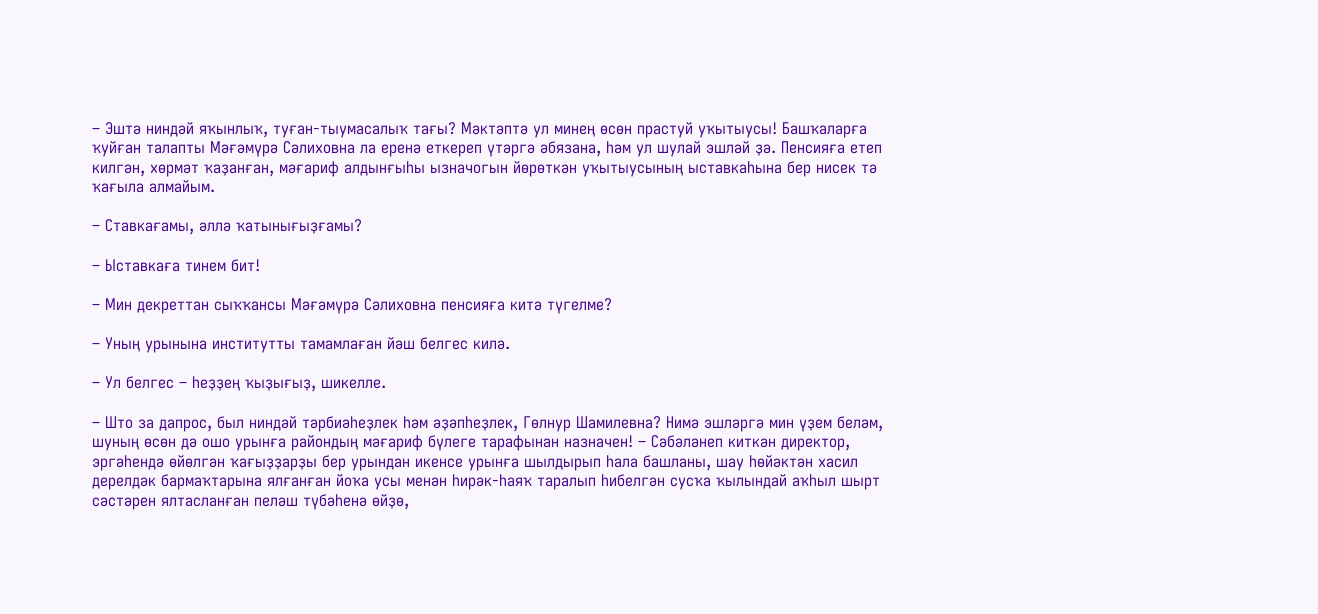– Эштә ниндәй яҡынлыҡ, туған-тыумасалыҡ тағы? Мәктәптә ул минең өсөн прастуй уҡытыусы! Башҡаларға ҡуйған талапты Мәғәмүрә Сәлиховна ла еренә еткереп үтәргә әбязана, һәм ул шулай эшләй ҙә. Пенсияға етеп килгән, хөрмәт ҡаҙанған, мәғариф алдынғыһы ызначогын йөрөткән уҡытыусының ыставкаһына бер нисек тә ҡағыла алмайым.

– Ставкағамы, әллә ҡатынығыҙғамы?

– Ыставкаға тинем бит!

– Мин декреттан сыҡҡансы Мәғәмүрә Сәлиховна пенсияға китә түгелме?

– Уның урынына институтты тамамлаған йәш белгес килә.

– Ул белгес – һеҙҙең ҡыҙығыҙ, шикелле.

– Што за дапрос, был ниндәй тәрбиәһеҙлек һәм әҙәпһеҙлек, Гөлнур Шамилевна? Нимә эшләргә мин үҙем беләм, шуның өсөн дә ошо урынға райондың мәғариф бүлеге тарафынан назначен! – Сәбәләнеп киткән директор, эргәһендә өйөлгән ҡағыҙҙарҙы бер урындан икенсе урынға шылдырып һала башланы, шау һөйәктән хасил дерелдәк бармаҡтарына ялғанған йоҡа усы менән һирәк-һаяҡ таралып һибелгән сусҡа ҡылындай аҡһыл шырт сәстәрен ялтасланған пеләш түбәһенә өйҙө,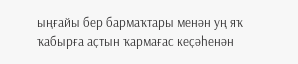ыңғайы бер бармаҡтары менән уң яҡ ҡабырға аҫтын ҡармағас кеҫәһенән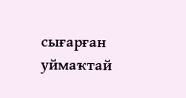сығарған уймаҡтай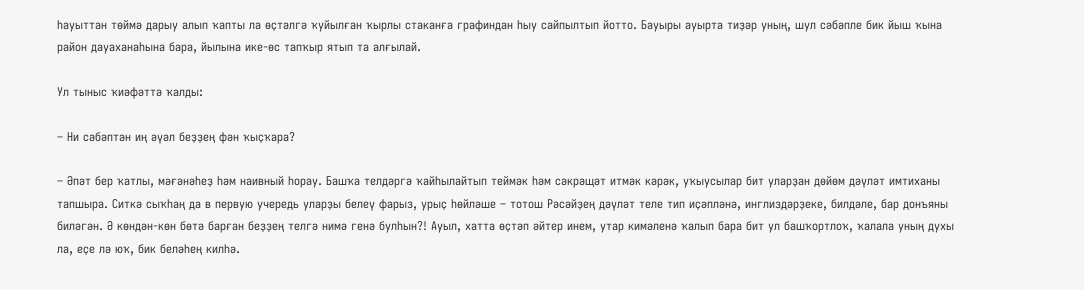һауыттан төймә дарыу алып ҡапты ла өҫтәлгә ҡуйылған ҡырлы стаканға графиндан һыу сайпылтып йотто. Бауыры ауырта тиҙәр уның, шул сәбәпле бик йыш ҡына район дауаханаһына бара, йылына ике-өс тапҡыр ятып та алғылай.

Ул тыныс ҡиәфәттә ҡалды:

– Ни сәбәптән иң әүәл беҙҙең фән ҡыҫҡара?

– Әпәт бер ҡатлы, мәғәнәһеҙ һәм наивный һорау. Башҡа телдәргә ҡайһылайтып теймәк һәм сәкрәщәт итмәк кәрәк, уҡыусылар бит уларҙан дөйөм дәүләт имтиханы тапшыра. Ситкә сыҡһаң да в первую учередь уларҙы белеү фарыз, урыҫ һөйләше – тотош Рәсәйҙең дәүләт теле тип иҫәпләнә, инглиздәрҙеке, билдәле, бар донъяны биләгән. Ә көндән-көн бөтә барған беҙҙең телгә нимә генә булһын?! Ауыл, хатта өҫтәп әйтер инем, утар кимәленә ҡалып бара бит ул башҡортлоҡ, ҡалала уның духы ла, еҫе лә юҡ, бик беләһең килһә.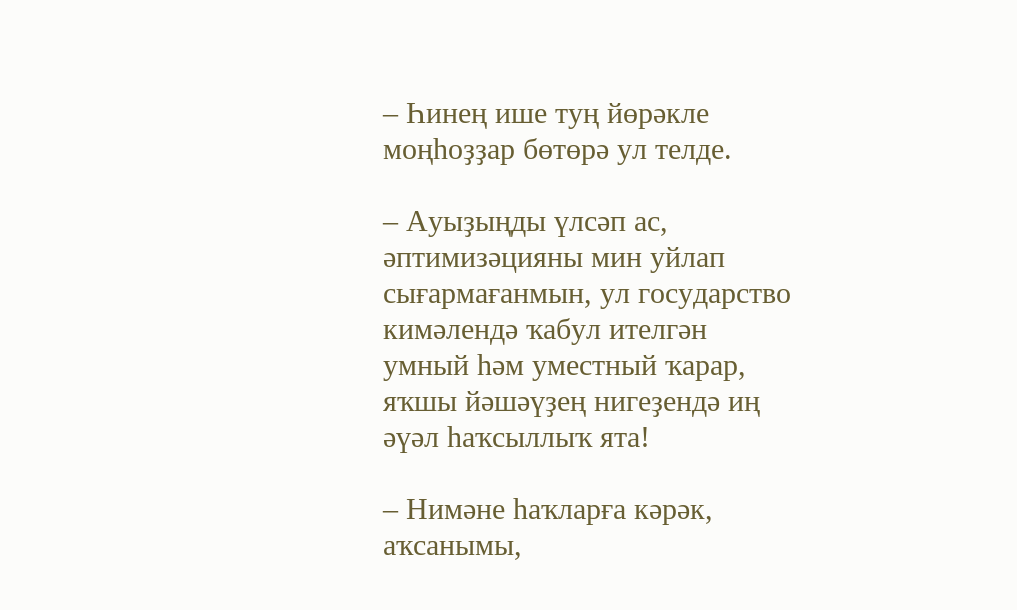– Һинең ише туң йөрәкле моңһоҙҙар бөтөрә ул телде.

– Ауыҙыңды үлсәп ас, әптимизәцияны мин уйлап сығармағанмын, ул государство кимәлендә ҡабул ителгән умный һәм уместный ҡарар, яҡшы йәшәүҙең нигеҙендә иң әүәл һаҡсыллыҡ ята!

– Нимәне һаҡларға кәрәк, аҡсанымы,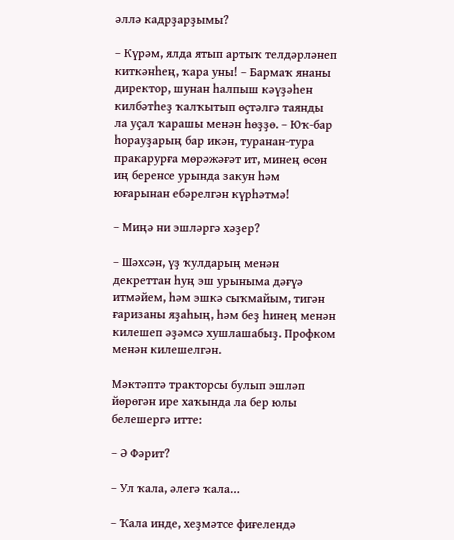әллә кадрҙарҙымы?

– Күрәм, ялда ятып артыҡ телдәрләнеп киткәнһең, ҡара уны! – Бармаҡ янаны директор, шунан һалпыш кәүҙәһен килбәтһеҙ ҡалҡытып өҫтәлгә таянды ла уҫал ҡарашы менән һөҙҙө. – Юҡ-бар һорауҙарың бар икән, туранан-тура пракарурға мөрәжәғәт ит, минең өсөн иң беренсе урында закун һәм юғарынан ебәрелгән күрһәтмә!

– Миңә ни эшләргә хәҙер?

– Шәхсән, үҙ ҡулдарың менән декреттан һуң эш урыныма дәғүә итмәйем, һәм эшкә сыҡмайым, тигән ғаризаны яҙаһың, һәм беҙ һинең менән килешеп әҙәмсә хушлашабыҙ. Профком менән килешелгән.

Мәктәптә тракторсы булып эшләп йөрөгән ире хаҡында ла бер юлы белешергә итте:

– Ә Фәрит?

– Ул ҡала, әлегә ҡала…

– Ҡала инде, хеҙмәтсе фиғелендә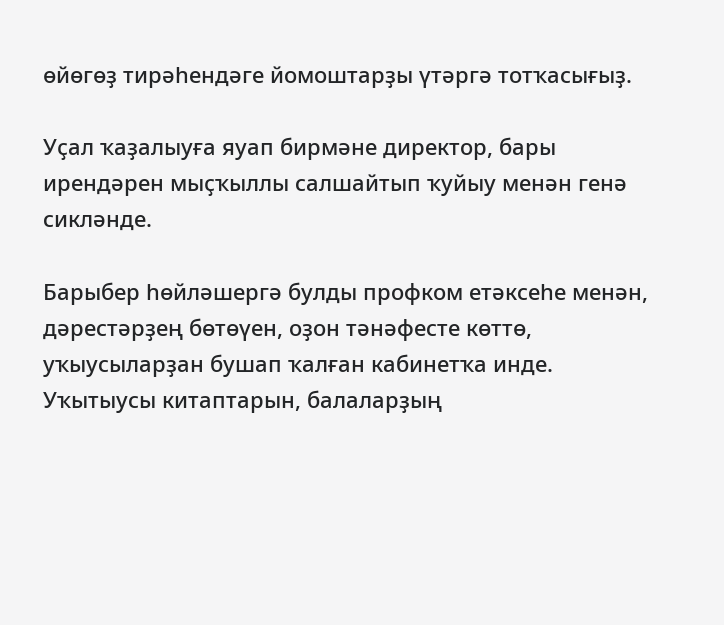өйөгөҙ тирәһендәге йомоштарҙы үтәргә тотҡасығыҙ.

Уҫал ҡаҙалыуға яуап бирмәне директор, бары ирендәрен мыҫҡыллы салшайтып ҡуйыу менән генә сикләнде.

Барыбер һөйләшергә булды профком етәксеһе менән, дәрестәрҙең бөтөүен, оҙон тәнәфесте көттө, уҡыусыларҙан бушап ҡалған кабинетҡа инде. Уҡытыусы китаптарын, балаларҙың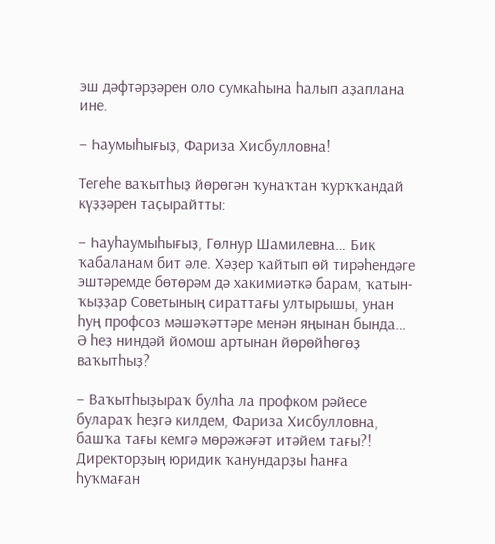эш дәфтәрҙәрен оло сумкаһына һалып аҙаплана ине.

– Һаумыһығыҙ, Фариза Хисбулловна!

Тегеһе ваҡытһыҙ йөрөгән ҡунаҡтан ҡурҡҡандай күҙҙәрен таҫырайтты:

– Һауһаумыһығыҙ, Гөлнур Шамилевна… Бик ҡабаланам бит әле. Хәҙер ҡайтып өй тирәһендәге эштәремде бөтөрәм дә хакимиәткә барам, ҡатын-ҡыҙҙар Советының сираттағы ултырышы, унан һуң профсоз мәшәҡәттәре менән яңынан бында… Ә һеҙ ниндәй йомош артынан йөрөйһөгөҙ ваҡытһыҙ?

– Ваҡытһыҙыраҡ булһа ла профком рәйесе булараҡ һеҙгә килдем, Фариза Хисбулловна, башҡа тағы кемгә мөрәжәғәт итәйем тағы?! Директорҙың юридик ҡанундарҙы һанға һуҡмаған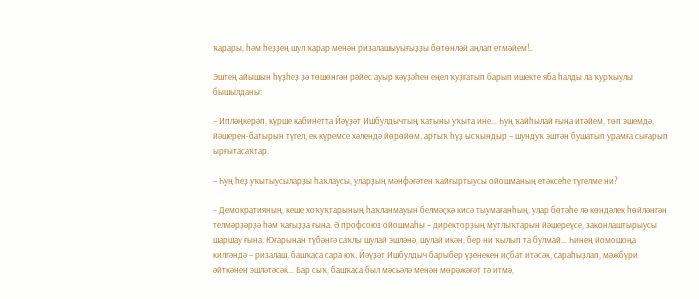ҡарары, һәм һеҙҙең шул ҡарар менән ризалашыуығыҙҙы бөтөнләй аңлап етмәйем!..

Эштең айышын һүҙһеҙ ҙә төшөнгән рәйес ауыр кәүҙәһен еңел ҡуҙғатып барып ишекте яба һалды ла ҡурҡыулы бышылданы:

– Ипләңкерәп, күрше кабинетта Йәүҙәт Ишбулдычтың ҡатыны уҡыта ине… Һуң ҡайһылай ғына итәйем, төп эшемдә, йәшерен-батырын түгел, ек күремсе хәлендә йөрөйөм, артыҡ һүҙ ысҡындыр – шундуҡ эштән бушатып урамға сығарып ырғытасаҡтар.

– Һуң һеҙ уҡытыусыларҙы һаҡлаусы, уларҙың мәнфәғәтен ҡайғыртыусы ойошманың етәксеһе түгелме ни?

– Демократияның, кеше хоҡуҡтарының һаҡланмауын белмәҫкә кисә тыумағанһың, улар бөтәһе лә көндәлек һөйләнгән телмәрҙәрҙә һәм ҡағыҙҙа ғына. Ә профсоюз ойошмаһы – директорҙың мутлыҡтарын йәшереүсе, законлаштырыусы шаршау ғына. Юғарынан түбәнгә саҡлы шулай эшләнә, шулай икән, бер ни ҡылып та булмай… Һинең йомошоңа килгәндә – ризалаш, башҡаса сара юҡ. Йәүҙәт Ишбулдыч барыбер үҙенекен иҫбат итәсәк, сараһыҙлап, мәжбүри әйткәнен эшләтәсәк… Бар сыҡ, башҡаса был мәсьәлә менән мөрәжәғәт тә итмә,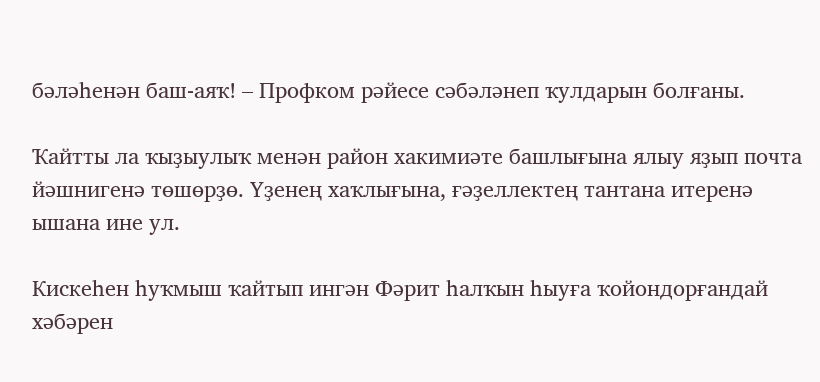бәләһенән баш-аяҡ! – Профком рәйесе сәбәләнеп ҡулдарын болғаны.

Ҡайтты ла ҡыҙыулыҡ менән район хакимиәте башлығына ялыу яҙып почта йәшнигенә төшөрҙө. Үҙенең хаҡлығына, ғәҙеллектең тантана итеренә ышана ине ул.

Кискеһен һуҡмыш ҡайтып ингән Фәрит һалҡын һыуға ҡойондорғандай хәбәрен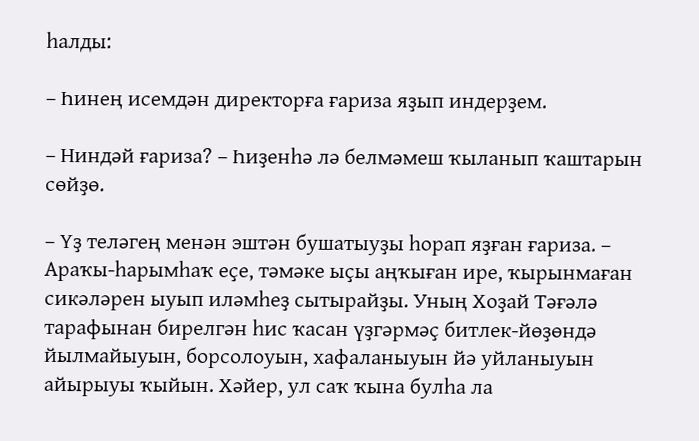һалды:

– Һинең исемдән директорға ғариза яҙып индерҙем.

– Ниндәй ғариза? – Һиҙенһә лә белмәмеш ҡыланып ҡаштарын сөйҙө.

– Үҙ теләгең менән эштән бушатыуҙы һорап яҙған ғариза. – Араҡы-һарымһаҡ еҫе, тәмәке ыҫы аңҡыған ире, ҡырынмаған сикәләрен ыуып иләмһеҙ сытырайҙы. Уның Хоҙай Тәғәлә тарафынан бирелгән һис ҡасан үҙгәрмәҫ битлек-йөҙөндә йылмайыуын, борсолоуын, хафаланыуын йә уйланыуын айырыуы ҡыйын. Хәйер, ул саҡ ҡына булһа ла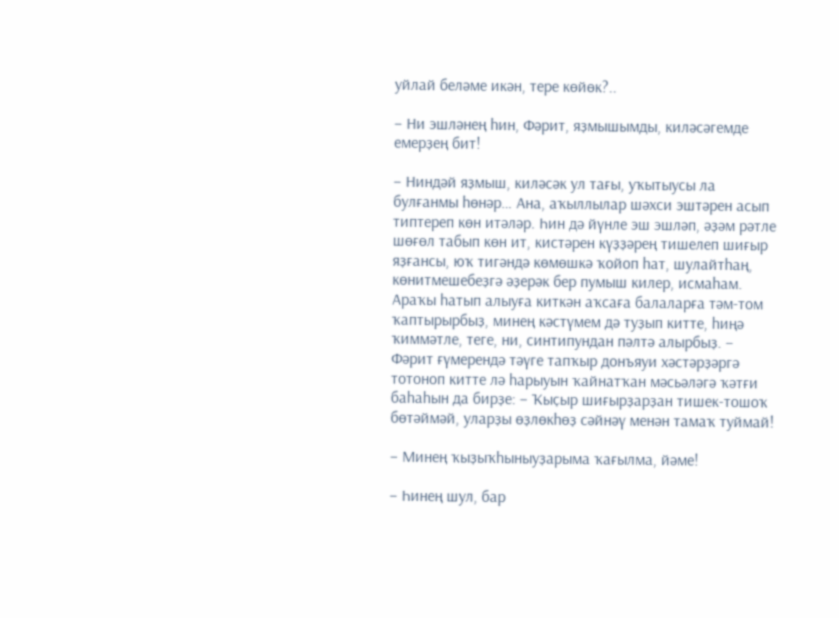уйлай беләме икән, тере көйөк?..

– Ни эшләнең һин, Фәрит, яҙмышымды, киләсәгемде емерҙең бит!

– Ниндәй яҙмыш, киләсәк ул тағы, уҡытыусы ла булғанмы һөнәр… Ана, аҡыллылар шәхси эштәрен асып типтереп көн итәләр. Һин дә йүнле эш эшләп, әҙәм рәтле шөғөл табып көн ит, кистәрен күҙҙәрең тишелеп шиғыр яҙғансы, юҡ тигәндә көмөшкә ҡойоп һат, шулайтһаң, көнитмешебеҙгә әҙерәк бер пумыш килер, исмаһам. Араҡы һатып алыуға киткән аҡсаға балаларға тәм-том ҡаптырырбыҙ, минең кәстүмем дә туҙып китте, һиңә ҡиммәтле, теге, ни, синтипундан пәлтә алырбыҙ. – Фәрит ғүмерендә тәүге тапҡыр донъяуи хәстәрҙәргә тотоноп китте лә һарыуын ҡайнатҡан мәсьәләгә ҡәтғи баһаһын да бирҙе: – Ҡыҫыр шиғырҙарҙан тишек-тошоҡ бөтәймәй, уларҙы өҙлөкһөҙ сәйнәү менән тамаҡ туймай!

– Минең ҡыҙыҡһыныуҙарыма ҡағылма, йәме!

– Һинең шул, бар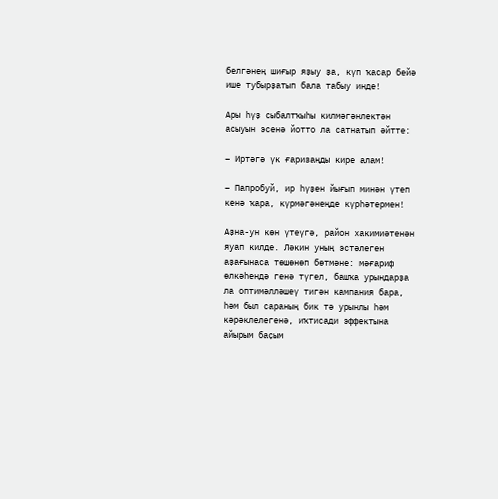белгәнең шиғыр яҙыу ҙа, күп ҡасар бейә ише тубырҙатып бала табыу инде!

Ары һүҙ сыбалтҡыһы килмәгәнлектән асыуын эсенә йотто ла сатнатып әйтте:

– Иртәгә үк ғаризаңды кире алам!

– Папробуй, ир һүҙен йығып минән үтеп кенә ҡара, күрмәгәнеңде күрһәтермен!

Аҙна-ун көн үтеүгә, район хакимиәтенән яуап килде. Ләкин уның эстәлеген аҙағынаса төшөнөп бөтмәне: мәғариф өлкәһендә генә түгел, башҡа урындарҙа ла оптимәлләшеү тигән кампания бара, һәм был сараның бик тә урынлы һәм кәрәклелегенә, иҡтисади эффектына айырым баҫым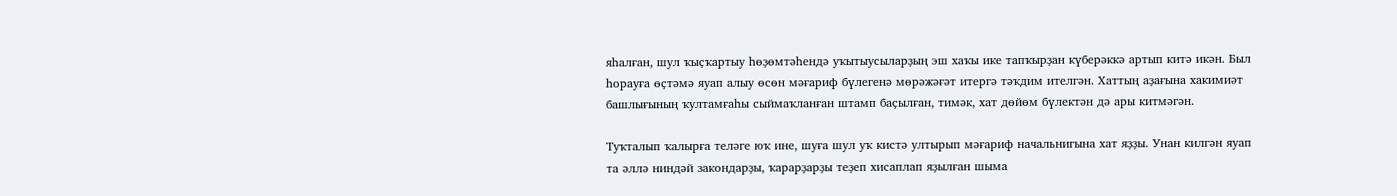яһалған, шул ҡыҫҡартыу һөҙөмтәһендә уҡытыусыларҙың эш хаҡы ике тапҡырҙан күберәккә артып китә икән. Был һорауға өҫтәмә яуап алыу өсөн мәғариф бүлегенә мөрәжәғәт итергә тәҡдим ителгән. Хаттың аҙағына хакимиәт башлығының ҡултамғаһы сыймаҡланған штамп баҫылған, тимәк, хат дөйөм бүлектән дә ары китмәгән.

Туҡталып ҡалырға теләге юҡ ине, шуға шул уҡ кистә ултырып мәғариф начальнигына хат яҙҙы. Унан килгән яуап та әллә ниндәй закондарҙы, ҡарарҙарҙы теҙеп хисаплап яҙылған шыма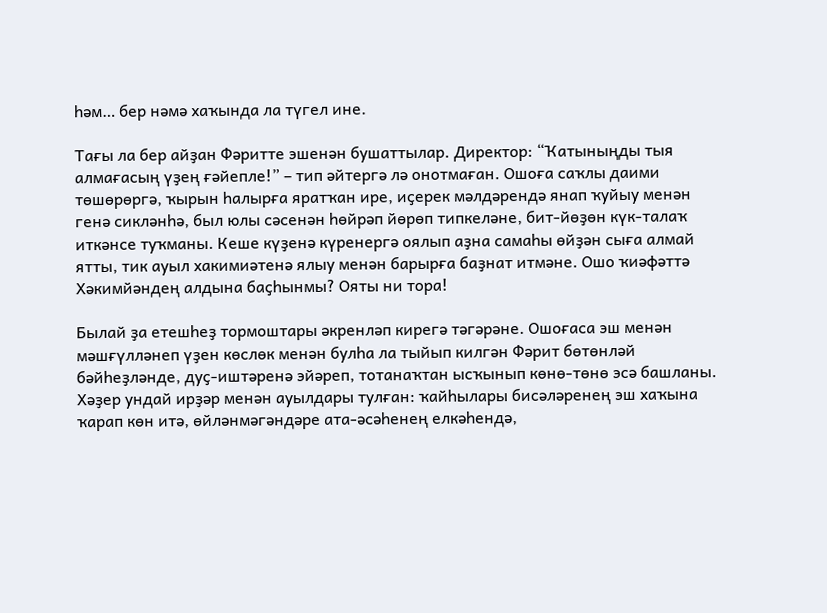һәм… бер нәмә хаҡында ла түгел ине.

Тағы ла бер айҙан Фәритте эшенән бушаттылар. Директор: “Ҡатыныңды тыя алмағасың үҙең ғәйепле!” – тип әйтергә лә онотмаған. Ошоға саҡлы даими төшөрөргә, ҡырын һалырға яратҡан ире, иҫерек мәлдәрендә янап ҡуйыу менән генә сикләнһә, был юлы сәсенән һөйрәп йөрөп типкеләне, бит-йөҙөн күк-талаҡ иткәнсе туҡманы. Кеше күҙенә күренергә оялып аҙна самаһы өйҙән сыға алмай ятты, тик ауыл хакимиәтенә ялыу менән барырға баҙнат итмәне. Ошо ҡиәфәттә Хәкимйәндең алдына баҫһынмы? Ояты ни тора!

Былай ҙа етешһеҙ тормоштары әкренләп кирегә тәгәрәне. Ошоғаса эш менән мәшғүлләнеп үҙен көслөк менән булһа ла тыйып килгән Фәрит бөтөнләй бәйһеҙләнде, дуҫ-иштәренә эйәреп, тотанаҡтан ысҡынып көнө-төнө эсә башланы. Хәҙер ундай ирҙәр менән ауылдары тулған: ҡайһылары бисәләренең эш хаҡына ҡарап көн итә, өйләнмәгәндәре ата-әсәһенең елкәһендә,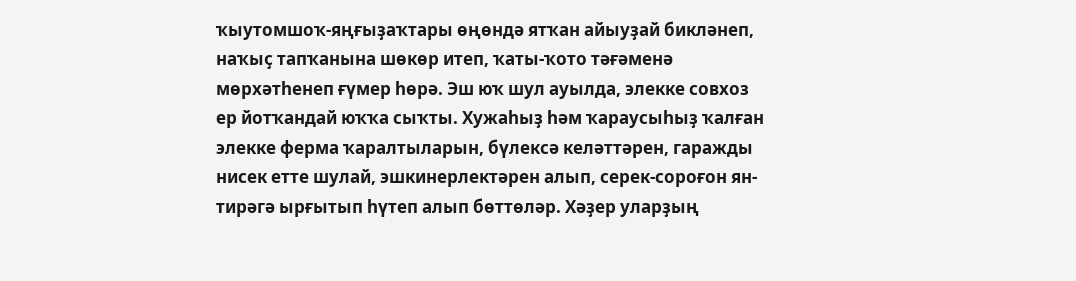ҡыутомшоҡ-яңғыҙаҡтары өңөндә ятҡан айыуҙай бикләнеп, наҡыҫ тапҡанына шөкөр итеп, ҡаты-ҡото тәғәменә мөрхәтһенеп ғүмер һөрә. Эш юҡ шул ауылда, элекке совхоз ер йотҡандай юҡҡа сыҡты. Хужаһыҙ һәм ҡараусыһыҙ ҡалған элекке ферма ҡаралтыларын, бүлексә келәттәрен, гаражды нисек етте шулай, эшкинерлектәрен алып, серек-сороғон ян-тирәгә ырғытып һүтеп алып бөттөләр. Хәҙер уларҙың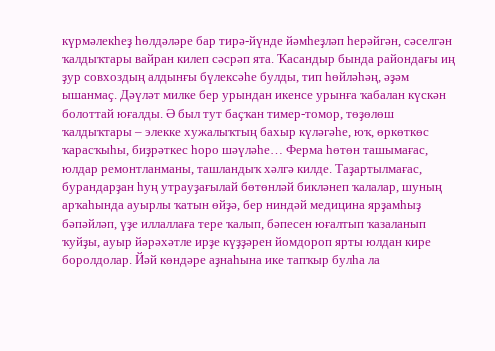күрмәлекһеҙ һөлдәләре бар тирә-йүнде йәмһеҙләп һерәйгән, сәселгән ҡалдыҡтары вайран килеп сәсрәп ята. Ҡасандыр бында райондағы иң ҙур совхоздың алдынғы бүлексәһе булды, тип һөйләһәң, әҙәм ышанмаҫ. Дәүләт милке бер урындан икенсе урынға ҡабалан күскән болоттай юғалды. Ә был тут баҫҡан тимер-томор, төҙөлөш ҡалдыҡтары – элекке хужалыҡтың бахыр күләгәһе, юҡ, өркөткөс ҡарасҡыһы, биҙрәткес һоро шәүләһе… Ферма һөтөн ташымағас, юлдар ремонтланманы, ташландыҡ хәлгә килде. Таҙартылмағас, бурандарҙан һуң утрауҙағылай бөтөнләй бикләнеп ҡалалар, шуның арҡаһында ауырлы ҡатын өйҙә, бер ниндәй медицина ярҙамһыҙ бәпәйләп, үҙе иллаллаға тере ҡалып, бәпесен юғалтып ҡазаланып ҡуйҙы, ауыр йәрәхәтле ирҙе күҙҙәрен йомдороп ярты юлдан кире боролдолар. Йәй көндәре аҙнаһына ике тапҡыр булһа ла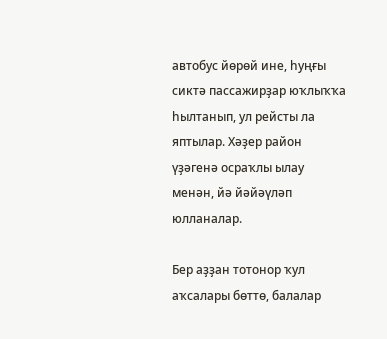автобус йөрөй ине, һуңғы сиктә пассажирҙар юҡлыҡҡа һылтанып, ул рейсты ла яптылар. Хәҙер район үҙәгенә осраҡлы ылау менән, йә йәйәүләп юлланалар.

Бер аҙҙан тотонор ҡул аҡсалары бөттө, балалар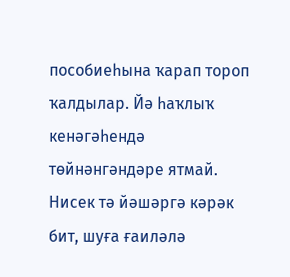пособиеһына ҡарап тороп ҡалдылар. Йә һаҡлыҡ кенәгәһендә төйнәнгәндәре ятмай. Нисек тә йәшәргә кәрәк бит, шуға ғаиләлә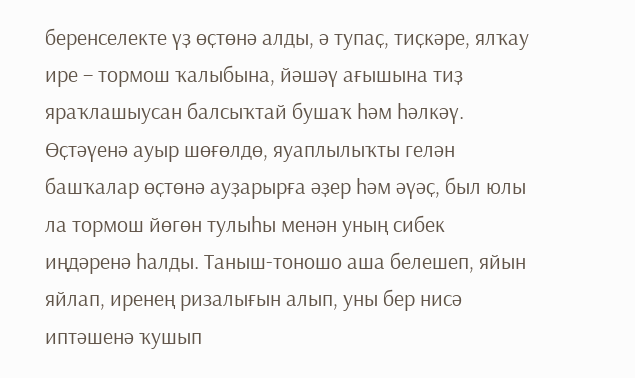беренселекте үҙ өҫтөнә алды, ә тупаҫ, тиҫкәре, ялҡау ире – тормош ҡалыбына, йәшәү ағышына тиҙ яраҡлашыусан балсыҡтай бушаҡ һәм һәлкәү. Өҫтәүенә ауыр шөғөлдө, яуаплылыҡты гелән башҡалар өҫтөнә ауҙарырға әҙер һәм әүәҫ, был юлы ла тормош йөгөн тулыһы менән уның сибек иңдәренә һалды. Таныш-тоношо аша белешеп, яйын яйлап, иренең ризалығын алып, уны бер нисә иптәшенә ҡушып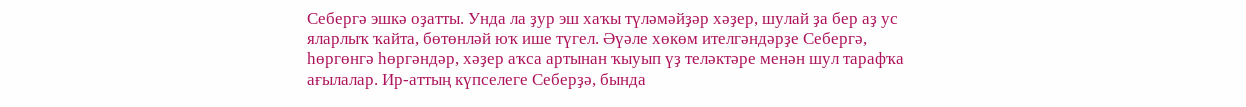Себергә эшкә оҙатты. Унда ла ҙур эш хаҡы түләмәйҙәр хәҙер, шулай ҙа бер аҙ ус яларлыҡ ҡайта, бөтөнләй юҡ ише түгел. Әүәле хөкөм ителгәндәрҙе Себергә, һөргөнгә һөргәндәр, хәҙер аҡса артынан ҡыуып үҙ теләктәре менән шул тарафҡа ағылалар. Ир-аттың күпселеге Себерҙә, бында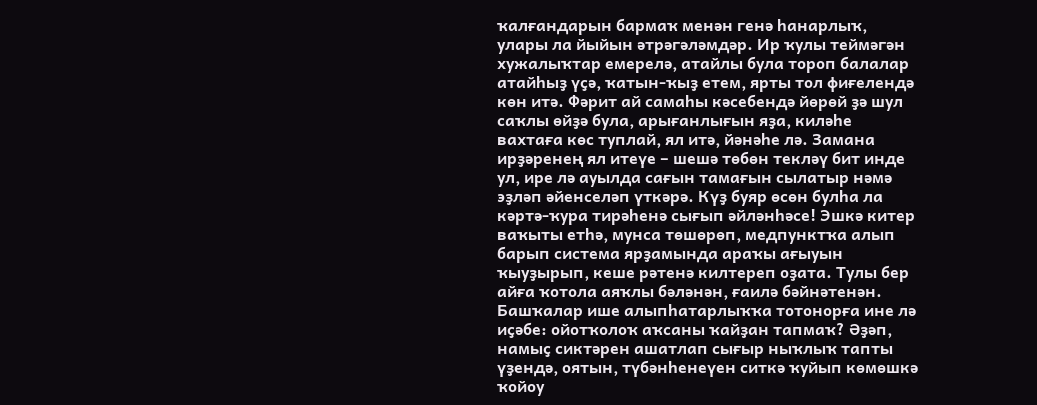ҡалғандарын бармаҡ менән генә һанарлыҡ, улары ла йыйын әтрәгәләмдәр. Ир ҡулы теймәгән хужалыҡтар емерелә, атайлы була тороп балалар атайһыҙ үҫә, ҡатын-ҡыҙ етем, ярты тол фиғелендә көн итә. Фәрит ай самаһы кәсебендә йөрөй ҙә шул саҡлы өйҙә була, арығанлығын яҙа, киләһе вахтаға көс туплай, ял итә, йәнәһе лә. Замана ирҙәренең ял итеүе – шешә төбөн текләү бит инде ул, ире лә ауылда сағын тамағын сылатыр нәмә эҙләп әйенселәп үткәрә. Күҙ буяр өсөн булһа ла кәртә-ҡура тирәһенә сығып әйләнһәсе! Эшкә китер ваҡыты етһә, мунса төшөрөп, медпунктҡа алып барып система ярҙамында араҡы ағыуын ҡыуҙырып, кеше рәтенә килтереп оҙата. Тулы бер айға ҡотола аяҡлы бәләнән, ғаилә бәйнәтенән. Башҡалар ише алыпһатарлыҡҡа тотонорға ине лә иҫәбе: ойотҡолоҡ аҡсаны ҡайҙан тапмаҡ? Әҙәп, намыҫ сиктәрен ашатлап сығыр ныҡлыҡ тапты үҙендә, оятын, түбәнһенеүен ситкә ҡуйып көмөшкә ҡойоу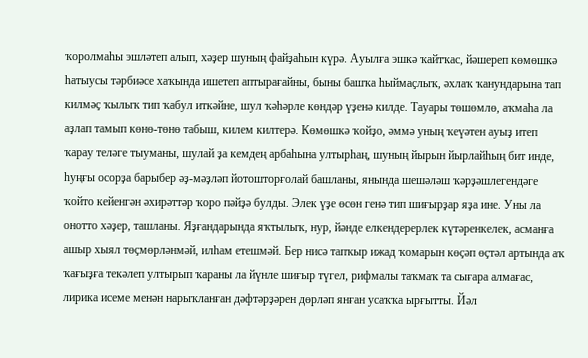ҡоролмаһы эшләтеп алып, хәҙер шуның файҙаһын күрә. Ауылға эшкә ҡайтҡас, йәшереп көмөшкә һатыусы тәрбиәсе хаҡында ишетеп аптырағайны, быны башҡа һыймаҫлыҡ, әхлаҡ ҡанундарына тап килмәҫ ҡылыҡ тип ҡабул иткәйне, шул ҡәһәрле көндәр үҙенә килде. Тауары төшөмлө, аҡмаһа ла аҙлап тамып көнө-төнө табыш, килем килтерә. Көмөшкә ҡойҙо, әммә уның ҡеүәтен ауыҙ итеп ҡарау теләге тыуманы, шулай ҙа кемдең арбаһына ултырһаң, шуның йырын йырлайһың бит инде, һуңғы осорҙа барыбер әҙ-мәҙләп йотошторғолай башланы, янында шешәләш ҡәрҙәшлегендәге ҡойто кейенгән әхирәттәр ҡоро пәйҙә булды. Элек үҙе өсөн генә тип шиғырҙар яҙа ине. Уны ла онотто хәҙер, ташланы. Яҙғандарында яҡтылыҡ, нур, йәнде елкендерерлек күтәренкелек, асманға ашыр хыял төҫмөрләнмәй, илһам етешмәй. Бер нисә тапҡыр ижад ҡомарын көҫәп өҫтәл артында аҡ ҡағыҙға текәлеп ултырып ҡараны ла йүнле шиғыр түгел, рифмалы таҡмаҡ та сығара алмағас, лирика исеме менән нарыҡланған дәфтәрҙәрен дөрләп янған усаҡҡа ырғытты. Йәл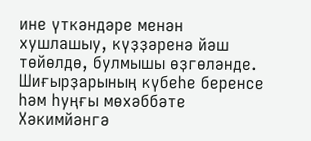ине үткәндәре менән хушлашыу, күҙҙәренә йәш төйөлдө, булмышы өҙгөләнде. Шиғырҙарының күбеһе беренсе һәм һуңғы мөхәббәте Хәкимйәнгә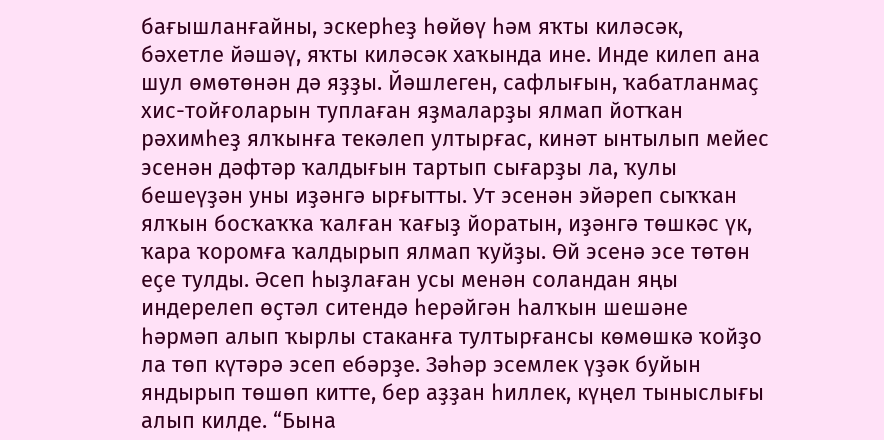бағышланғайны, эскерһеҙ һөйөү һәм яҡты киләсәк, бәхетле йәшәү, яҡты киләсәк хаҡында ине. Инде килеп ана шул өмөтөнән дә яҙҙы. Йәшлеген, сафлығын, ҡабатланмаҫ хис-тойғоларын туплаған яҙмаларҙы ялмап йотҡан рәхимһеҙ ялҡынға текәлеп ултырғас, кинәт ынтылып мейес эсенән дәфтәр ҡалдығын тартып сығарҙы ла, ҡулы бешеүҙән уны иҙәнгә ырғытты. Ут эсенән эйәреп сыҡҡан ялҡын босҡаҡҡа ҡалған ҡағыҙ йоратын, иҙәнгә төшкәс үк, ҡара ҡоромға ҡалдырып ялмап ҡуйҙы. Өй эсенә эсе төтөн еҫе тулды. Әсеп һыҙлаған усы менән соландан яңы индерелеп өҫтәл ситендә һерәйгән һалҡын шешәне һәрмәп алып ҡырлы стаканға тултырғансы көмөшкә ҡойҙо ла төп күтәрә эсеп ебәрҙе. Зәһәр эсемлек үҙәк буйын яндырып төшөп китте, бер аҙҙан һиллек, күңел тыныслығы алып килде. “Бына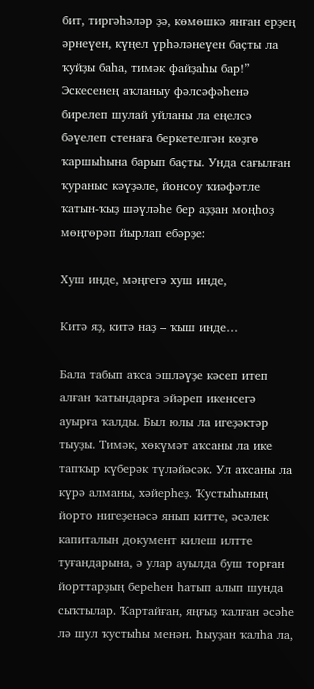бит, тиргәһәләр ҙә, көмөшкә янған ерҙең әрнеүен, күңел үрһәләнеүен баҫты ла ҡуйҙы баһа, тимәк файҙаһы бар!” Эскесенең аҡланыу фәлсәфәһенә бирелеп шулай уйланы ла еңелсә бәүелеп стенаға беркетелгән көҙгө ҡаршыһына барып баҫты. Унда сағылған ҡураныс кәүҙәле, йонсоу ҡиәфәтле ҡатын-ҡыҙ шәүләһе бер аҙҙан моңһоҙ мөңгөрәп йырлап ебәрҙе:

Хуш инде, мәңгегә хуш инде,

Китә яҙ, китә наҙ – ҡыш инде…

Бала табып аҡса эшләүҙе кәсеп итеп алған ҡатындарға эйәреп икенсегә ауырға ҡалды. Был юлы ла игеҙәктәр тыуҙы. Тимәк, хөкүмәт аҡсаны ла ике тапҡыр күберәк түләйәсәк. Ул аҡсаны ла күрә алманы, хәйерһеҙ. Ҡустыһының йорто нигеҙенәсә янып китте, әсәлек капиталын документ килеш илтте туғандарына, ә улар ауылда буш торған йорттарҙың береһен һатып алып шунда сыҡтылар. Ҡартайған, яңғыҙ ҡалған әсәһе лә шул ҡустыһы менән. Һыуҙан ҡалһа ла,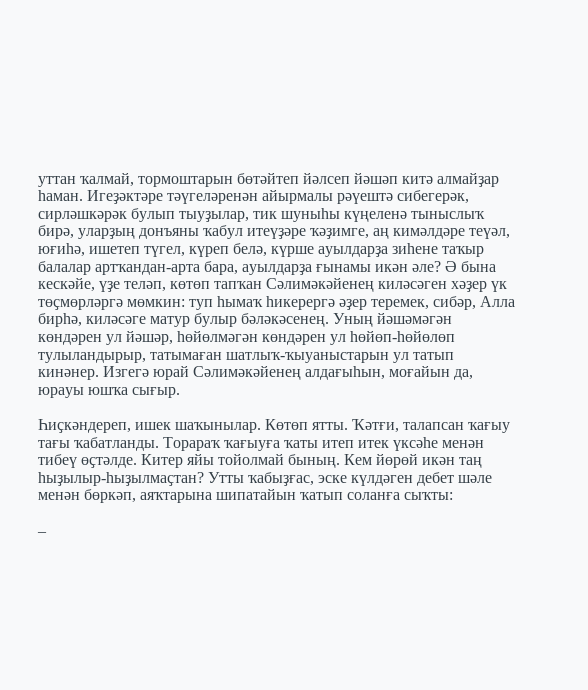уттан ҡалмай, тормоштарын бөтәйтеп йәлсеп йәшәп китә алмайҙар һаман. Игеҙәктәре тәүгеләренән айырмалы рәүештә сибегерәк, сирләшкәрәк булып тыуҙылар, тик шуныһы күңеленә тыныслыҡ бирә, уларҙың донъяны ҡабул итеүҙәре ҡәҙимге, аң кимәлдәре теүәл, юғиһә, ишетеп түгел, күреп белә, күрше ауылдарҙа зиһене таҡыр балалар артҡандан-арта бара, ауылдарҙа ғынамы икән әле? Ә бына кескәйе, үҙе теләп, көтөп тапҡан Сәлимәкәйенең киләсәген хәҙер үк төҫмөрләргә мөмкин: туп һымаҡ һикерергә әҙер теремек, сибәр, Алла бирһә, киләсәге матур булыр бәләкәсенең. Уның йәшәмәгән көндәрен ул йәшәр, һөйөлмәгән көндәрен ул һөйөп-һөйөлөп тулыландырыр, татымаған шатлыҡ-ҡыуаныстарын ул татып кинәнер. Изгегә юрай Сәлимәкәйенең алдағыһын, моғайын да, юрауы юшҡа сығыр.

Һиҫкәндереп, ишек шаҡынылар. Көтөп ятты. Ҡәтғи, талапсан ҡағыу тағы ҡабатланды. Торараҡ ҡағыуға ҡаты итеп итек үксәһе менән тибеү өҫтәлде. Китер яйы тойолмай бының. Кем йөрөй икән таң һыҙылыр-һыҙылмаҫтан? Утты ҡабыҙғас, эске күлдәген дебет шәле менән бөркәп, аяҡтарына шипатайын ҡатып соланға сыҡты:

–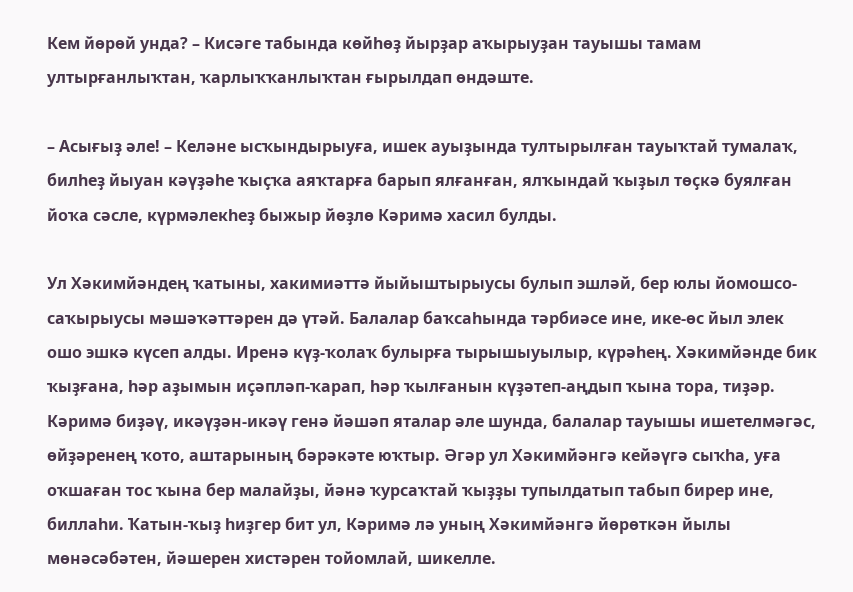Кем йөрөй унда? – Кисәге табында көйһөҙ йырҙар аҡырыуҙан тауышы тамам ултырғанлыҡтан, ҡарлыҡҡанлыҡтан ғырылдап өндәште.

– Асығыҙ әле! – Келәне ысҡындырыуға, ишек ауыҙында тултырылған тауыҡтай тумалаҡ, билһеҙ йыуан кәүҙәһе ҡыҫҡа аяҡтарға барып ялғанған, ялҡындай ҡыҙыл төҫкә буялған йоҡа сәсле, күрмәлекһеҙ быжыр йөҙлө Кәримә хасил булды.

Ул Хәкимйәндең ҡатыны, хакимиәттә йыйыштырыусы булып эшләй, бер юлы йомошсо-саҡырыусы мәшәҡәттәрен дә үтәй. Балалар баҡсаһында тәрбиәсе ине, ике-өс йыл элек ошо эшкә күсеп алды. Иренә күҙ-ҡолаҡ булырға тырышыуылыр, күрәһең. Хәкимйәнде бик ҡыҙғана, һәр аҙымын иҫәпләп-ҡарап, һәр ҡылғанын күҙәтеп-аңдып ҡына тора, тиҙәр. Кәримә биҙәү, икәүҙән-икәү генә йәшәп яталар әле шунда, балалар тауышы ишетелмәгәс, өйҙәренең ҡото, аштарының бәрәкәте юҡтыр. Әгәр ул Хәкимйәнгә кейәүгә сыҡһа, уға оҡшаған тос ҡына бер малайҙы, йәнә ҡурсаҡтай ҡыҙҙы тупылдатып табып бирер ине, биллаһи. Ҡатын-ҡыҙ һиҙгер бит ул, Кәримә лә уның Хәкимйәнгә йөрөткән йылы мөнәсәбәтен, йәшерен хистәрен тойомлай, шикелле.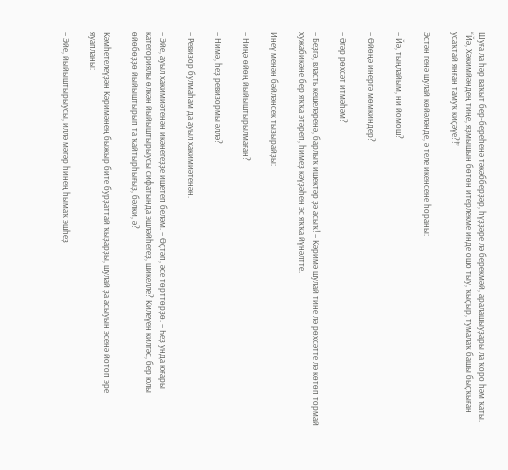Шуға ла һәр ваҡыт бер-береһенә тәкәбберҙәр, һүҙҙәре лә берекмәй, аралашыуҙары ла ҡоро һәм ҡаты. “Йә, Хәкимйәндең тиңе, яҙмышын бөтөн итерлекме инде ошо тыу, ҡыҫыр, тумалаҡ башы быҫҡыған усаҡтай янған тамуҡ киҫәүе?!”

Эстән генә шулай көйәләнде, ә теле икенсене һораны:

– Йә, тыңлайым, ни йомош?

– Өйөңә инергә мөмкиндер?

– Әгәр рөхсәт итмәһәм?

– Беҙгә, власть кешеләренә, барлыҡ ишектәр ҙә асыҡ! – Кәримә шулай тине лә рөхсәтте лә көтөп тормай хужабикәне бер яҡҡа этәреп, һимеҙ кәүҙәһен эс яҡҡа йүнәлтте.

Инеү менән бәйләнсек тызырайҙы:

– Ниңә өйөң йыйыштырылмаған?

– Нимә, һеҙ ревизормы әллә?

– Ревизор булмаһам да ауыл хакимиәтенән.

– Эйе, ауыл хакимиәтенән икәнегеҙҙе ишетеп беләм. – Өҫтәп, әсе төрттөрҙө. – Һеҙ унда юғары категориялы өлкән йыйыштырыусы сифатында эшләйһегеҙ, шикелле? Килеүен килгәс, бер юлы өйөбөҙҙө йыйыштырып та ҡайтырһығыҙ, бәлки, ә?

Кәмһетелеүҙән Кәримәнең быжыр бите бурҙаттай ҡыҙарҙы, шулай ҙа асыуын эсенә йотоп эре яуапланы:

– Эйе, йыйыштырыусы, иллә мәгәр һинең һымаҡ эшһеҙ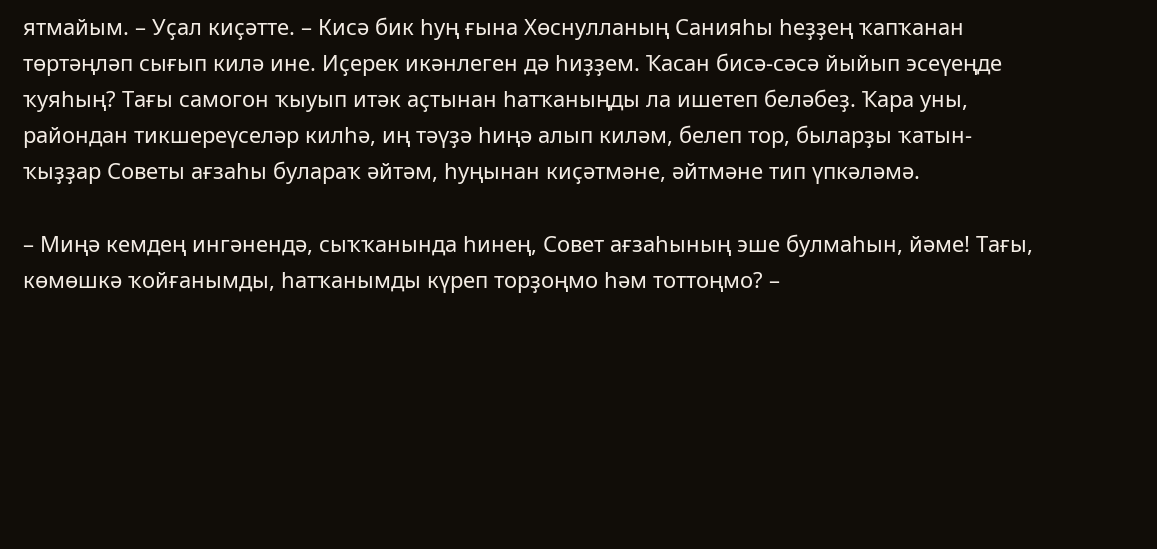ятмайым. – Уҫал киҫәтте. – Кисә бик һуң ғына Хөснулланың Санияһы һеҙҙең ҡапҡанан төртәңләп сығып килә ине. Иҫерек икәнлеген дә һиҙҙем. Ҡасан бисә-сәсә йыйып эсеүеңде ҡуяһың? Тағы самогон ҡыуып итәк аҫтынан һатҡаныңды ла ишетеп беләбеҙ. Ҡара уны, райондан тикшереүселәр килһә, иң тәүҙә һиңә алып киләм, белеп тор, быларҙы ҡатын-ҡыҙҙар Советы ағзаһы булараҡ әйтәм, һуңынан киҫәтмәне, әйтмәне тип үпкәләмә.

– Миңә кемдең ингәнендә, сыҡҡанында һинең, Совет ағзаһының эше булмаһын, йәме! Тағы, көмөшкә ҡойғанымды, һатҡанымды күреп торҙоңмо һәм тоттоңмо? –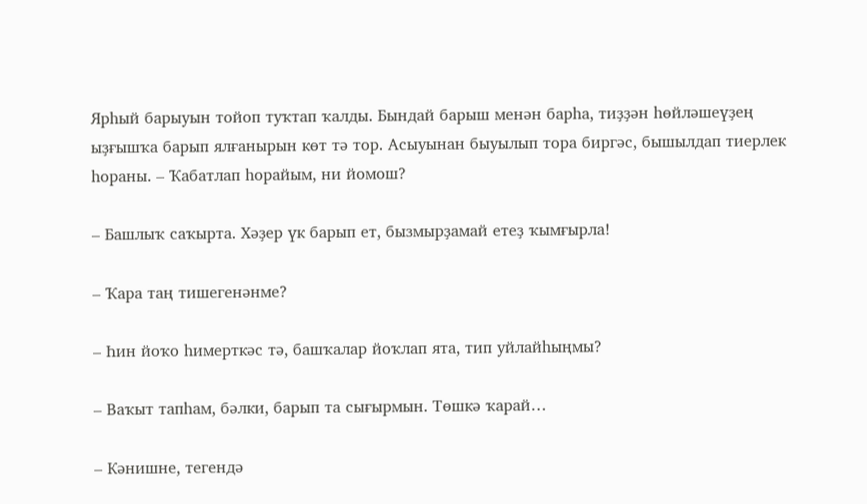Ярһый барыуын тойоп туҡтап ҡалды. Бындай барыш менән барһа, тиҙҙән һөйләшеүҙең ыҙғышҡа барып ялғанырын көт тә тор. Асыуынан быуылып тора биргәс, бышылдап тиерлек һораны. – Ҡабатлап һорайым, ни йомош?

– Башлыҡ саҡырта. Хәҙер үк барып ет, бызмырҙамай етеҙ ҡымғырла!

– Ҡара таң тишегенәнме?

– Һин йоҡо һимерткәс тә, башҡалар йоҡлап ята, тип уйлайһыңмы?

– Ваҡыт тапһам, бәлки, барып та сығырмын. Төшкә ҡарай…

– Кәнишне, тегендә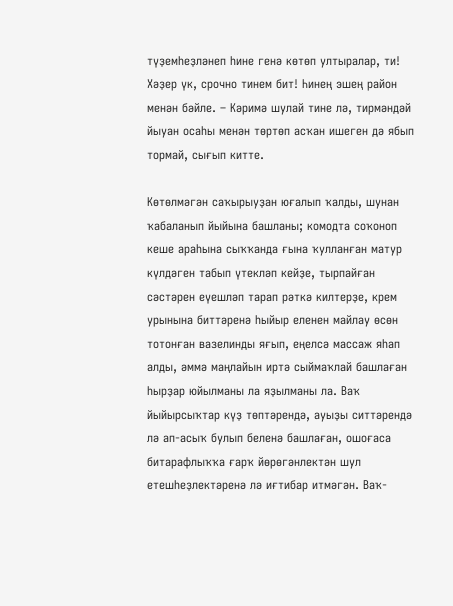түҙемһеҙләнеп һине генә көтөп ултыралар, ти! Хәҙер үк, срочно тинем бит! Һинең эшең район менән бәйле. – Кәримә шулай тине лә, тирмәндәй йыуан осаһы менән төртөп асҡан ишеген дә ябып тормай, сығып китте.

Көтөлмәгән саҡырыуҙан юғалып ҡалды, шунан ҡабаланып йыйына башланы; комодта соҡоноп кеше араһына сыҡҡанда ғына ҡулланған матур күлдәген табып үтекләп кейҙе, тырпайған сәстәрен еүешләп тарап рәткә килтерҙе, крем урынына биттәренә һыйыр еленен майлау өсөн тотонған вазелинды яғып, еңелсә массаж яһап алды, әммә маңлайын иртә сыймаҡлай башлаған һырҙар юйылманы ла яҙылманы ла. Ваҡ йыйырсыҡтар күҙ төптәрендә, ауыҙы ситтәрендә лә ап-асыҡ булып беленә башлаған, ошоғаса битарафлыҡҡа ғарҡ йөрөгәнлектән шул етешһеҙлектәренә лә иғтибар итмәгән. Ваҡ-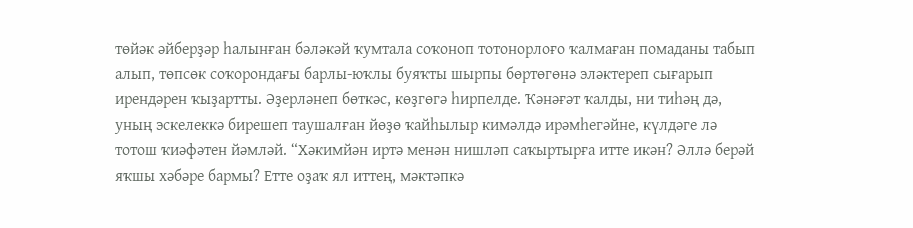төйәк әйберҙәр һалынған бәләкәй ҡумтала соҡоноп тотонорлоғо ҡалмаған помаданы табып алып, төпсөк соҡорондағы барлы-юҡлы буяҡты шырпы бөртөгөнә эләктереп сығарып ирендәрен ҡыҙартты. Әҙерләнеп бөткәс, көҙгөгә һирпелде. Ҡәнәғәт ҡалды, ни тиһәң дә, уның эскелеккә бирешеп таушалған йөҙө ҡайһылыр кимәлдә ирәмһегәйне, күлдәге лә тотош ҡиәфәтен йәмләй. “Хәкимйән иртә менән нишләп саҡыртырға итте икән? Әллә берәй яҡшы хәбәре бармы? Етте оҙаҡ ял иттең, мәктәпкә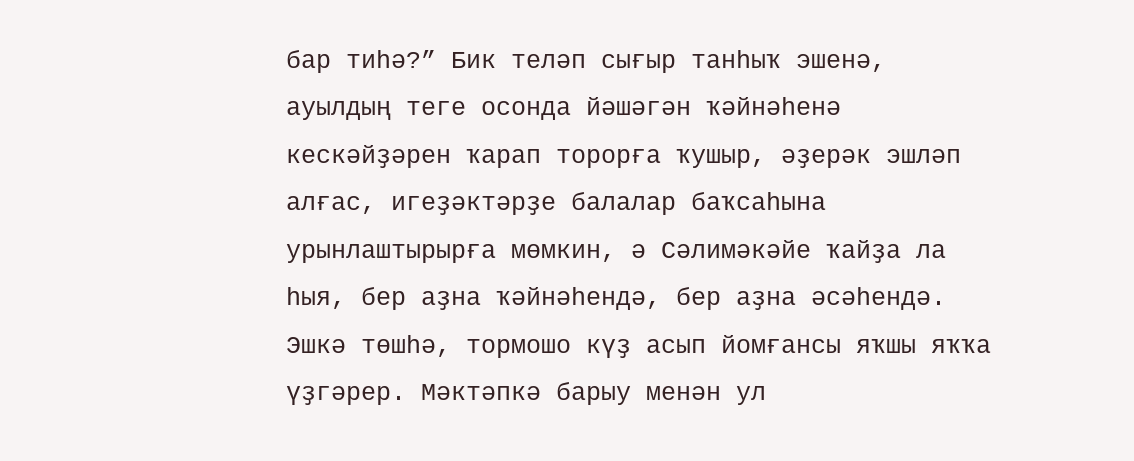бар тиһә?” Бик теләп сығыр танһыҡ эшенә, ауылдың теге осонда йәшәгән ҡәйнәһенә кескәйҙәрен ҡарап торорға ҡушыр, әҙерәк эшләп алғас, игеҙәктәрҙе балалар баҡсаһына урынлаштырырға мөмкин, ә Сәлимәкәйе ҡайҙа ла һыя, бер аҙна ҡәйнәһендә, бер аҙна әсәһендә. Эшкә төшһә, тормошо күҙ асып йомғансы яҡшы яҡҡа үҙгәрер. Мәктәпкә барыу менән ул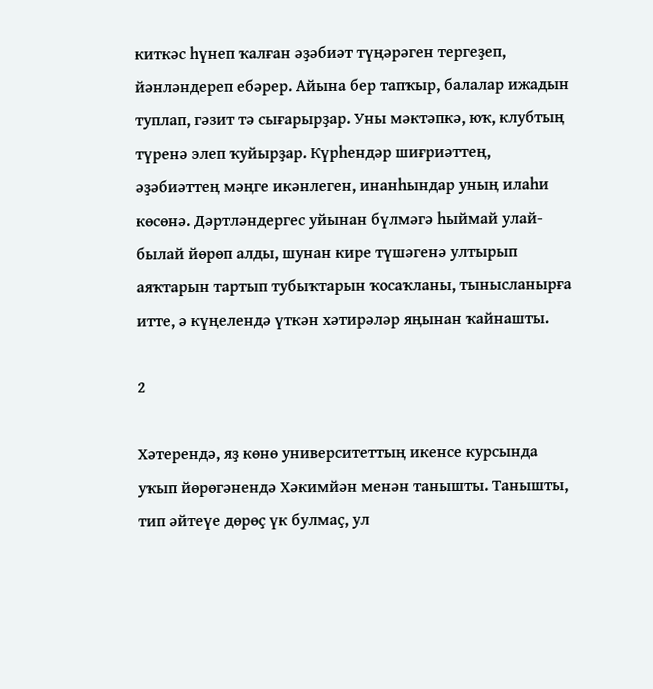киткәс һүнеп ҡалған әҙәбиәт түңәрәген тергеҙеп, йәнләндереп ебәрер. Айына бер тапҡыр, балалар ижадын туплап, гәзит тә сығарырҙар. Уны мәктәпкә, юҡ, клубтың түренә элеп ҡуйырҙар. Күрһендәр шиғриәттең, әҙәбиәттең мәңге икәнлеген, инанһындар уның илаһи көсөнә. Дәртләндергес уйынан бүлмәгә һыймай улай-былай йөрөп алды, шунан кире түшәгенә ултырып аяҡтарын тартып тубыҡтарын ҡосаҡланы, тынысланырға итте, ә күңелендә үткән хәтирәләр яңынан ҡайнашты.

2

Хәтерендә, яҙ көнө университеттың икенсе курсында уҡып йөрөгәнендә Хәкимйән менән танышты. Танышты, тип әйтеүе дөрөҫ үк булмаҫ, ул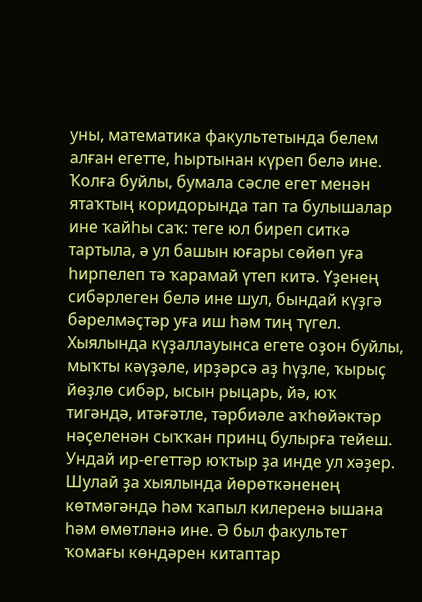уны, математика факультетында белем алған егетте, һыртынан күреп белә ине. Ҡолға буйлы, бумала сәсле егет менән ятаҡтың коридорында тап та булышалар ине ҡайһы саҡ: теге юл биреп ситкә тартыла, ә ул башын юғары сөйөп уға һирпелеп тә ҡарамай үтеп китә. Үҙенең сибәрлеген белә ине шул, бындай күҙгә бәрелмәҫтәр уға иш һәм тиң түгел. Хыялында күҙаллауынса егете оҙон буйлы, мыҡты кәүҙәле, ирҙәрсә аҙ һүҙле, ҡырыҫ йөҙлө сибәр, ысын рыцарь, йә, юҡ тигәндә, итәғәтле, тәрбиәле аҡһөйәктәр нәҫеленән сыҡҡан принц булырға тейеш. Ундай ир-егеттәр юҡтыр ҙа инде ул хәҙер. Шулай ҙа хыялында йөрөткәненең көтмәгәндә һәм ҡапыл килеренә ышана һәм өмөтләнә ине. Ә был факультет ҡомағы көндәрен китаптар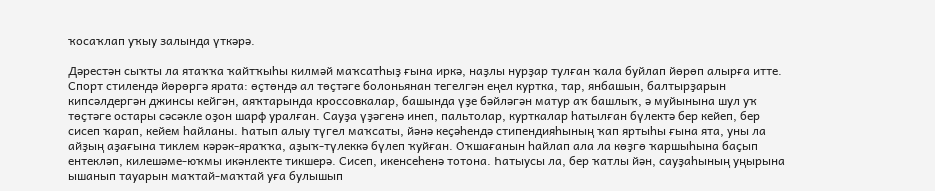ҡосаҡлап уҡыу залында үткәрә.

Дәрестән сыҡты ла ятаҡҡа ҡайтҡыһы килмәй маҡсатһыҙ ғына иркә, наҙлы нурҙар тулған ҡала буйлап йөрөп алырға итте. Спорт стилендә йөрөргә ярата: өҫтөндә ал төҫтәге болоньянан тегелгән еңел куртка, тар, янбашын, балтырҙарын кипсәлдергән джинсы кейгән, аяҡтарында кроссовкалар, башында үҙе бәйләгән матур аҡ башлыҡ, ә муйынына шул уҡ төҫтәге остары сәсәкле оҙон шарф уралған. Сауҙа үҙәгенә инеп, пальтолар, курткалар һатылған бүлектә бер кейеп, бер сисеп ҡарап, кейем һайланы. Һатып алыу түгел маҡсаты, йәнә кеҫәһендә стипендияһының ҡап яртыһы ғына ята, уны ла айҙың аҙағына тиклем кәрәк-яраҡҡа, аҙыҡ-түлеккә бүлеп ҡуйған. Оҡшағанын һайлап ала ла көҙгө ҡаршыһына баҫып ентекләп, килешәме-юҡмы икәнлекте тикшерә. Сисеп, икенсеһенә тотона. Һатыусы ла, бер ҡатлы йән, сауҙаһының уңырына ышанып тауарын маҡтай-маҡтай уға булышып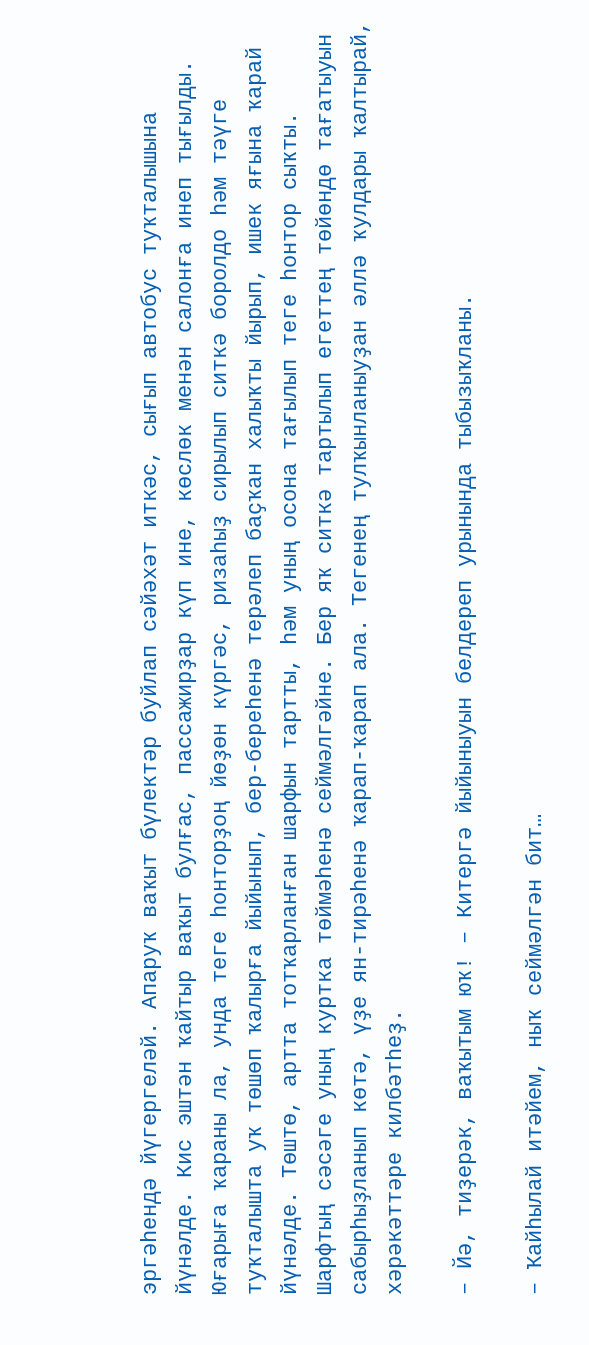эргәһендә йүгергеләй. Апаруҡ ваҡыт бүлектәр буйлап сәйәхәт иткәс, сығып автобус туҡталышына йүнәлде. Кис эштән ҡайтыр ваҡыт булғас, пассажирҙар күп ине, көслөк менән салонға инеп тығылды. Юғарыға ҡараны ла, унда теге һонторҙоң йөҙөн күргәс, ризаһыҙ сирылып ситкә боролдо һәм тәүге туҡталышта уҡ төшөп ҡалырға йыйынып, бер-береһенә терәлеп баҫҡан халыҡты йырып, ишек яғына ҡарай йүнәлде. Төштө, артта тотҡарланған шарфын тартты, һәм уның осона тағылып теге һонтор сыҡты. Шарфтың сәсәге уның куртка төймәһенә сеймәлгәйне. Бер яҡ ситкә тартылып егеттең төйөндө тағатыуын сабырһыҙланып көтә, үҙе ян-тирәһенә ҡарап-ҡарап ала. Тегенең тулҡынланыуҙан әллә ҡулдары ҡалтырай, хәрәкәттәре килбәтһеҙ.

– Йә, тиҙерәк, ваҡытым юҡ! – Китергә йыйыныуын белдереп урынында тыбызыҡланы.

– Ҡайһылай итәйем, ныҡ сеймәлгән бит…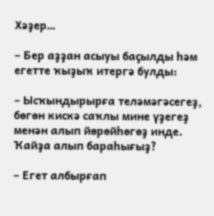Хәҙер…

– Бер аҙҙан асыуы баҫылды һәм егетте ҡыҙыҡ итергә булды:

– Ысҡындырырға теләмәгәсегеҙ, бөгөн кискә саҡлы мине үҙегеҙ менән алып йөрөйһөгөҙ инде. Ҡайҙа алып бараһығыҙ?

– Егет албырғап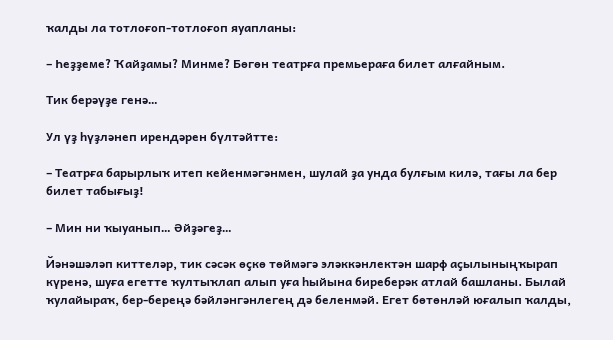ҡалды ла тотлоғоп-тотлоғоп яуапланы:

– Һеҙҙеме? Ҡайҙамы? Минме? Бөгөн театрға премьераға билет алғайным.

Тик берәүҙе генә…

Ул үҙ һүҙләнеп ирендәрен бүлтәйтте:

– Театрға барырлыҡ итеп кейенмәгәнмен, шулай ҙа унда булғым килә, тағы ла бер билет табығыҙ!

– Мин ни ҡыуанып… Әйҙәгеҙ…

Йәнәшәләп киттеләр, тик сәсәк өҫкө төймәгә эләккәнлектән шарф аҫылыныңҡырап күренә, шуға егетте ҡултыҡлап алып уға һыйына биреберәк атлай башланы. Былай ҡулайыраҡ, бер-береңә бәйләнгәнлегең дә беленмәй. Егет бөтөнләй юғалып ҡалды,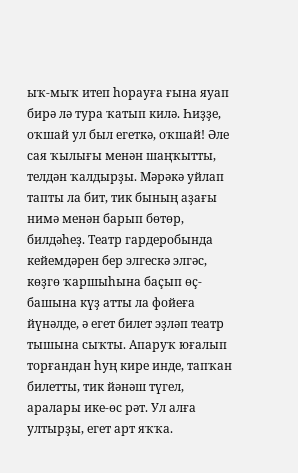ыҡ-мыҡ итеп һорауға ғына яуап бирә лә тура ҡатып килә. Һиҙҙе, оҡшай ул был егеткә, оҡшай! Әле сая ҡылығы менән шаңҡытты, телдән ҡалдырҙы. Мәрәкә уйлап тапты ла бит, тик бының аҙағы нимә менән барып бөтөр, билдәһеҙ. Театр гардеробында кейемдәрен бер элгескә элгәс, көҙгө ҡаршыһына баҫып өҫ-башына күҙ атты ла фойеға йүнәлде, ә егет билет эҙләп театр тышына сыҡты. Апаруҡ юғалып торғандан һуң кире инде, тапҡан билетты, тик йәнәш түгел, аралары ике-өс рәт. Ул алға ултырҙы, егет арт яҡҡа.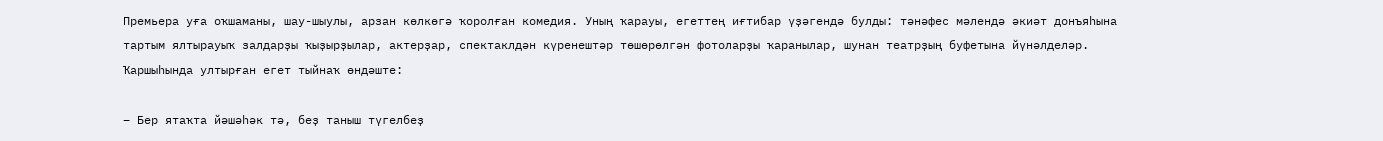Премьера уға оҡшаманы, шау-шыулы, арзан көлкөгә ҡоролған комедия. Уның ҡарауы, егеттең иғтибар үҙәгендә булды: тәнәфес мәлендә әкиәт донъяһына тартым ялтырауыҡ залдарҙы ҡыҙырҙылар, актерҙар, спектаклдән күренештәр төшөрөлгән фотоларҙы ҡаранылар, шунан театрҙың буфетына йүнәлделәр. Ҡаршыһында ултырған егет тыйнаҡ өндәште:

– Бер ятаҡта йәшәһәк тә, беҙ таныш түгелбеҙ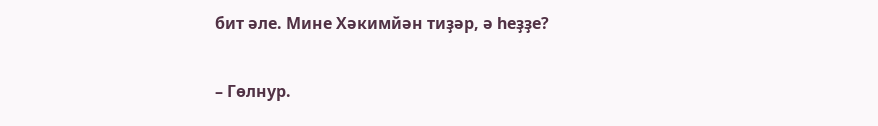бит әле. Мине Хәкимйән тиҙәр, ә һеҙҙе?

– Гөлнур.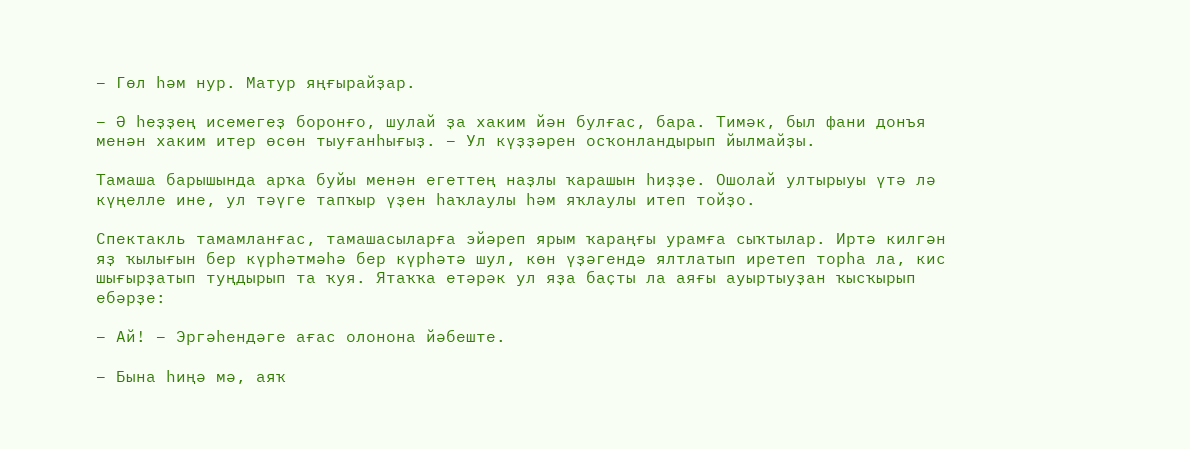– Гөл һәм нур. Матур яңғырайҙар.

– Ә һеҙҙең исемегеҙ боронғо, шулай ҙа хаким йән булғас, бара. Тимәк, был фани донъя менән хаким итер өсөн тыуғанһығыҙ. – Ул күҙҙәрен осҡонландырып йылмайҙы.

Тамаша барышында арҡа буйы менән егеттең наҙлы ҡарашын һиҙҙе. Ошолай ултырыуы үтә лә күңелле ине, ул тәүге тапҡыр үҙен һаҡлаулы һәм яҡлаулы итеп тойҙо.

Спектакль тамамланғас, тамашасыларға эйәреп ярым ҡараңғы урамға сыҡтылар. Иртә килгән яҙ ҡылығын бер күрһәтмәһә бер күрһәтә шул, көн үҙәгендә ялтлатып иретеп торһа ла, кис шығырҙатып туңдырып та ҡуя. Ятаҡҡа етәрәк ул яҙа баҫты ла аяғы ауыртыуҙан ҡысҡырып ебәрҙе:

– Ай! – Эргәһендәге ағас олонона йәбеште.

– Бына һиңә мә, аяҡ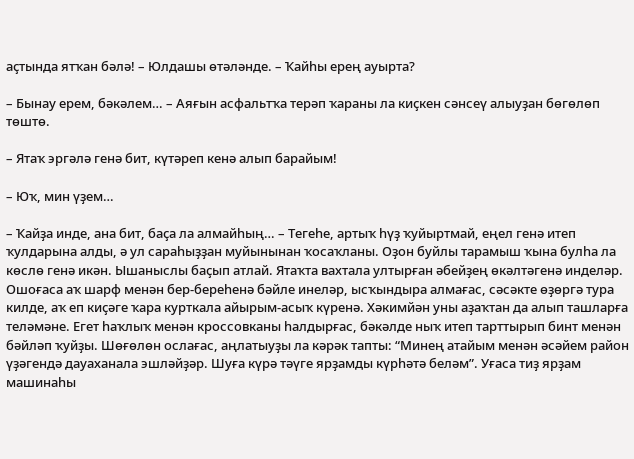аҫтында ятҡан бәлә! – Юлдашы өтәләнде. – Ҡайһы ерең ауырта?

– Бынау ерем, бәкәлем… – Аяғын асфальтҡа терәп ҡараны ла киҫкен сәнсеү алыуҙан бөгөлөп төштө.

– Ятаҡ эргәлә генә бит, күтәреп кенә алып барайым!

– Юҡ, мин үҙем…

– Ҡайҙа инде, ана бит, баҫа ла алмайһың… – Тегеһе, артыҡ һүҙ ҡуйыртмай, еңел генә итеп ҡулдарына алды, ә ул сараһыҙҙан муйынынан ҡосаҡланы. Оҙон буйлы тарамыш ҡына булһа ла көслө генә икән. Ышаныслы баҫып атлай. Ятаҡта вахтала ултырған әбейҙең өкәлтәгенә инделәр. Ошоғаса аҡ шарф менән бер-береһенә бәйле инеләр, ысҡындыра алмағас, сәсәкте өҙөргә тура килде, аҡ еп киҫәге ҡара курткала айырым-асыҡ күренә. Хәкимйән уны аҙаҡтан да алып ташларға теләмәне. Егет һаҡлыҡ менән кроссовканы һалдырғас, бәкәлде ныҡ итеп тарттырып бинт менән бәйләп ҡуйҙы. Шөғөлөн ослағас, аңлатыуҙы ла кәрәк тапты: “Минең атайым менән әсәйем район үҙәгендә дауаханала эшләйҙәр. Шуға күрә тәүге ярҙамды күрһәтә беләм”. Уғаса тиҙ ярҙам машинаһы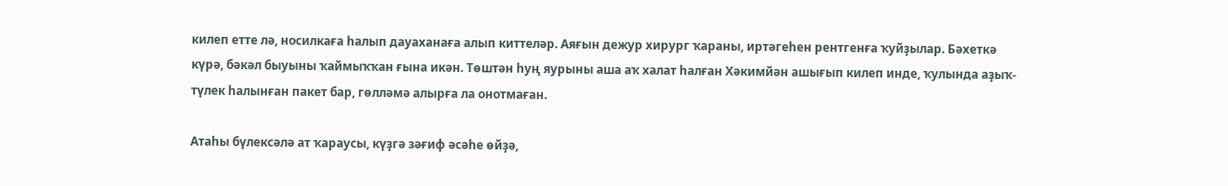килеп етте лә, носилкаға һалып дауаханаға алып киттеләр. Аяғын дежур хирург ҡараны, иртәгеһен рентгенға ҡуйҙылар. Бәхеткә күрә, бәкәл быуыны ҡаймыҡҡан ғына икән. Төштән һуң яурыны аша аҡ халат һалған Хәкимйән ашығып килеп инде, ҡулында аҙыҡ-түлек һалынған пакет бар, гөлләмә алырға ла онотмаған.

Атаһы бүлексәлә ат ҡараусы, күҙгә зәғиф әсәһе өйҙә,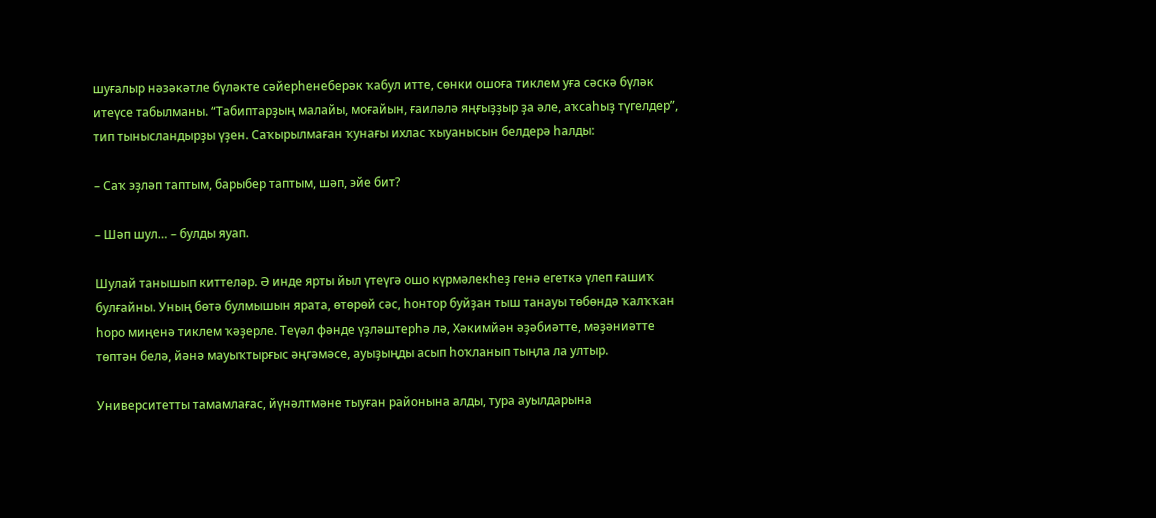шуғалыр нәзәкәтле бүләкте сәйерһенеберәк ҡабул итте, сөнки ошоға тиклем уға сәскә бүләк итеүсе табылманы. “Табиптарҙың малайы, моғайын, ғаиләлә яңғыҙҙыр ҙа әле, аҡсаһыҙ түгелдер”, тип тынысландырҙы үҙен. Саҡырылмаған ҡунағы ихлас ҡыуанысын белдерә һалды:

– Саҡ эҙләп таптым, барыбер таптым, шәп, эйе бит?

– Шәп шул… – булды яуап.

Шулай танышып киттеләр. Ә инде ярты йыл үтеүгә ошо күрмәлекһеҙ генә егеткә үлеп ғашиҡ булғайны. Уның бөтә булмышын ярата, өтөрөй сәс, һонтор буйҙан тыш танауы төбөндә ҡалҡҡан һоро миңенә тиклем ҡәҙерле. Теүәл фәнде үҙләштерһә лә, Хәкимйән әҙәбиәтте, мәҙәниәтте төптән белә, йәнә мауыҡтырғыс әңгәмәсе, ауыҙыңды асып һоҡланып тыңла ла ултыр.

Университетты тамамлағас, йүнәлтмәне тыуған районына алды, тура ауылдарына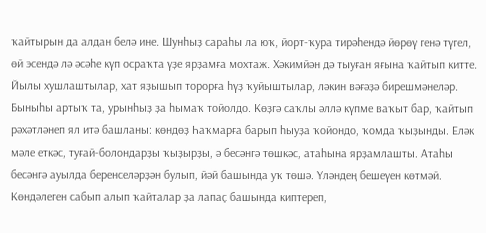ҡайтырын да алдан белә ине. Шунһыҙ сараһы ла юҡ, йорт-ҡура тирәһендә йөрөү генә түгел, өй эсендә лә әсәһе күп осраҡта үҙе ярҙамға мохтаж. Хәкимйән дә тыуған яғына ҡайтып китте. Йылы хушлаштылар, хат яҙышып торорға һүҙ ҡуйыштылар, ләкин вәғәҙә бирешмәнеләр. Быныһы артыҡ та, урынһыҙ ҙа һымаҡ тойолдо. Көҙгә саҡлы әллә күпме ваҡыт бар, ҡайтып рәхәтләнеп ял итә башланы: көндөҙ Һаҡмарға барып һыуҙа ҡойондо, ҡомда ҡыҙынды. Еләк мәле еткәс, туғай-болондарҙы ҡыҙырҙы, ә бесәнгә төшкәс, атаһына ярҙамлашты. Атаһы бесәнгә ауылда беренселәрҙән булып, йәй башында уҡ төшә. Үләндең бешеүен көтмәй. Көндәлеген сабып алып ҡайталар ҙа лапаҫ башында киптереп,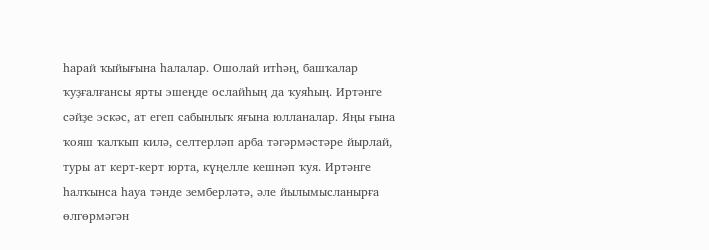һарай ҡыйығына һалалар. Ошолай итһәң, башҡалар ҡуҙғалғансы ярты эшеңде ослайһың да ҡуяһың. Иртәнге сәйҙе эскәс, ат егеп сабынлыҡ яғына юлланалар. Яңы ғына ҡояш ҡалҡып килә, селтерләп арба тәгәрмәстәре йырлай, туры ат керт-керт юрта, күңелле кешнәп ҡуя. Иртәнге һалҡынса һауа тәнде земберләтә, әле йылымысланырға өлгөрмәгән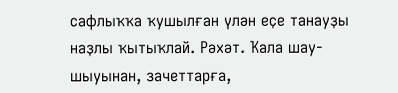сафлыҡҡа ҡушылған үлән еҫе танауҙы наҙлы ҡытыҡлай. Рәхәт. Ҡала шау-шыуынан, зачеттарға,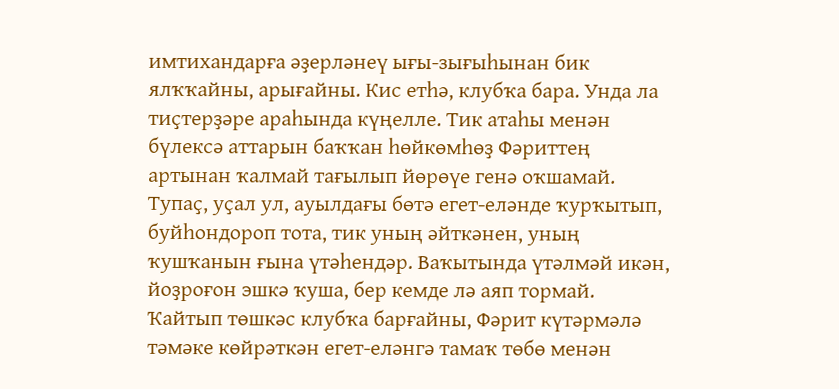имтихандарға әҙерләнеү ығы-зығыһынан бик ялҡҡайны, арығайны. Кис етһә, клубҡа бара. Унда ла тиҫтерҙәре араһында күңелле. Тик атаһы менән бүлексә аттарын баҡҡан һөйкөмһөҙ Фәриттең артынан ҡалмай тағылып йөрөүе генә оҡшамай. Тупаҫ, уҫал ул, ауылдағы бөтә егет-еләнде ҡурҡытып, буйһондороп тота, тик уның әйткәнен, уның ҡушҡанын ғына үтәһендәр. Ваҡытында үтәлмәй икән, йоҙроғон эшкә ҡуша, бер кемде лә аяп тормай. Ҡайтып төшкәс клубҡа барғайны, Фәрит күтәрмәлә тәмәке көйрәткән егет-еләнгә тамаҡ төбө менән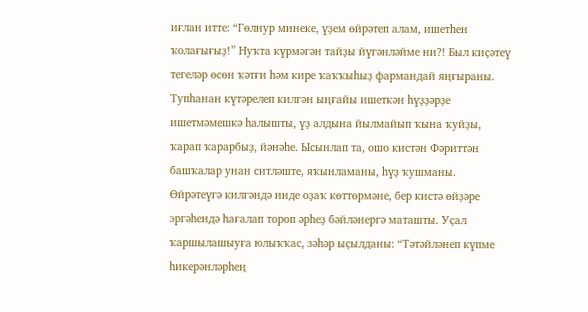иғлан итте: “Гөлнур минеке, үҙем өйрәтеп алам, ишетһен ҡолағығыҙ!” Нуҡта күрмәгән тайҙы йүгәнләйме ни?! Был киҫәтеү тегеләр өсөн ҡәтғи һәм кире ҡаҡҡыһыҙ фармандай яңғыраны. Тупһанан күтәрелеп килгән ыңғайы ишеткән һүҙҙәрҙе ишетмәмешкә һалышты, үҙ алдына йылмайып ҡына ҡуйҙы, ҡарап ҡарарбыҙ, йәнәһе. Ысынлап та, ошо кистән Фәриттән башҡалар унан ситләште, яҡынламаны, һүҙ ҡушманы. Өйрәтеүгә килгәндә инде оҙаҡ көттөрмәне, бер кистә өйҙәре эргәһендә һағалап тороп әрһеҙ бәйләнергә маташты. Уҫал ҡаршылашыуға юлыҡҡас, зәһәр ыҫылданы: “Тәтәйләнеп күпме һикерәнләрһең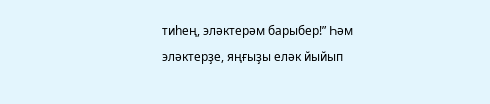тиһең, эләктерәм барыбер!” Һәм эләктерҙе, яңғыҙы еләк йыйып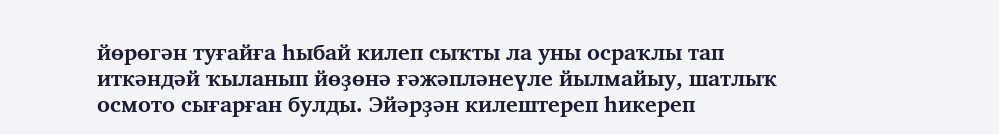йөрөгән туғайға һыбай килеп сыҡты ла уны осраҡлы тап иткәндәй ҡыланып йөҙөнә ғәжәпләнеүле йылмайыу, шатлыҡ осмото сығарған булды. Эйәрҙән килештереп һикереп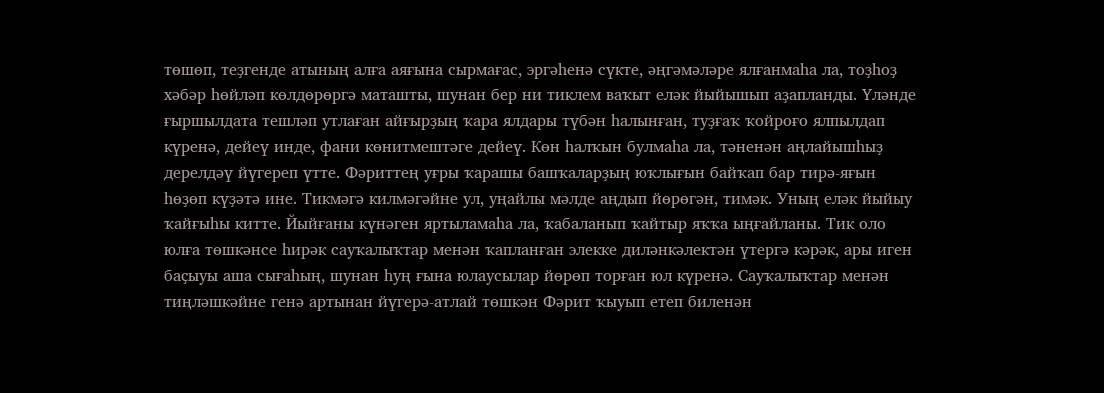төшөп, теҙгенде атының алға аяғына сырмағас, эргәһенә сүкте, әңгәмәләре ялғанмаһа ла, тоҙһоҙ хәбәр һөйләп көлдөрөргә маташты, шунан бер ни тиклем ваҡыт еләк йыйышып аҙапланды. Үләнде ғыршылдата тешләп утлаған айғырҙың ҡара ялдары түбән һалынған, туҙғаҡ ҡойроғо ялпылдап күренә, дейеү инде, фани көнитмештәге дейеү. Көн һалҡын булмаһа ла, тәненән аңлайышһыҙ дерелдәү йүгереп үтте. Фәриттең уғры ҡарашы башҡаларҙың юҡлығын байҡап бар тирә-яғын һөҙөп күҙәтә ине. Тикмәгә килмәгәйне ул, уңайлы мәлде аңдып йөрөгән, тимәк. Уның еләк йыйыу ҡайғыһы китте. Йыйғаны күнәген яртыламаһа ла, ҡабаланып ҡайтыр яҡҡа ыңғайланы. Тик оло юлға төшкәнсе һирәк сауҡалыҡтар менән ҡапланған элекке диләнкәлектән үтергә кәрәк, ары иген баҫыуы аша сығаһың, шунан һуң ғына юлаусылар йөрөп торған юл күренә. Сауҡалыҡтар менән тиңләшкәйне генә артынан йүгерә-атлай төшкән Фәрит ҡыуып етеп биленән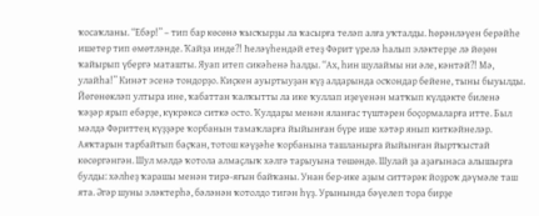ҡосаҡланы. “Ебәр!” – тип бар көсөнә ҡысҡырҙы ла ҡасырға теләп алға уҡталды. Һөрәнләүен берәйһе ишетер тип өмөтләнде. Ҡайҙа инде?! Һеләүһендәй етеҙ Фәрит үрелә һалып эләктерҙе лә йөҙөн ҡайырып үбергә маташты. Яуап итеп сикәһенә һалды. “Ах, һин шулаймы ни әле, кәнтәй?! Мә, улайһа!” Кинәт эсенә тондорҙо. Киҫкен ауыртыуҙан күҙ алдарында осҡондар бейене, тыны быуылды. Йөгөнөкләп ултыра ине, ҡабаттан ҡалҡытты ла ике ҡуллап иҙеүенән матҡып күлдәкте биленә ҡәҙәр ярып ебәрҙе, күкрәксә ситкә осто. Ҡулдары менән яланғас түштәрен боҫормаларға итте. Был мәлдә Фәриттең күҙҙәре ҡорбанын тамаҡларға йыйынған бүре ише хәтәр янып киткәйнеләр. Аяҡтарын тарбайтып баҫҡан, тотош кәүҙәһе ҡорбанына ташланырға йыйынған йыртҡыстай көсөргәнгән. Шул мәлдә ҡотола алмаҫлыҡ хәлгә тарыуына төшөндө. Шулай ҙа аҙағынаса алышырға булды: хәлһеҙ ҡарашы менән тирә-яғын байҡаны. Унан бер-ике аҙым ситтәрәк йоҙроҡ дәүмәле таш ята. Әгәр шуны эләктерһә, бәләнән ҡотолдо тигән һүҙ. Урынында бәүелеп тора бирҙе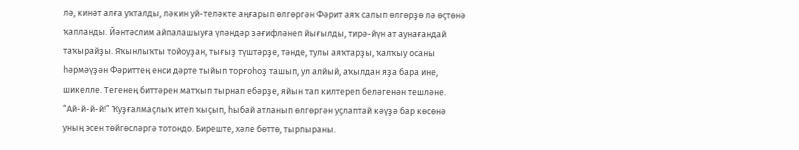лә, кинәт алға уҡталды, ләкин уй-теләкте аңғарып өлгөргән Фәрит аяҡ салып өлгөрҙө лә өҫтөнә ҡапланды. Йәнтәслим айпалашыуға үләндәр зәғифләнеп йығылды, тирә-йүн ат аунағандай таҡырайҙы. Яҡынлыҡты тойоуҙан, тығыҙ түштәрҙе, тәнде, тулы аяҡтарҙы, ҡалҡыу осаны һәрмәүҙән Фәриттең енси дәрте тыйып торғоһоҙ ташып, ул алйый, аҡылдан яҙа бара ине, шикелле. Тегенең биттәрен матҡып тырнап ебәрҙе, яйын тап килтереп беләгенән тешләне. “Ай-й-й-й!” Ҡуҙғалмаҫлыҡ итеп ҡыҫып, һыбай атланып өлгөргән уҫлаптай кәүҙә бар көсөнә уның эсен төйгөсләргә тотондо. Биреште, хәле бөттө, тырпыраны.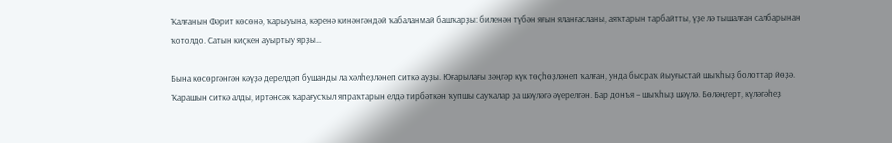Ҡалғанын Фәрит көсөнә, ҡарыуына, кәренә кинәнгәндәй ҡабаланмай башҡарҙы: биленән түбән яғын яланғасланы, аяҡтарын тарбайтты, үҙе лә тышалған салбарынан ҡотолдо. Сатын киҫкен ауыртыу ярҙы…

Бына көсөргәнгән кәүҙә дерелдәп бушанды ла хәлһеҙләнеп ситкә ауҙы. Юғарылағы зәңгәр күк төҫһөҙләнеп ҡалған, унда бысраҡ йыуғыстай шыҡһыҙ болоттар йөҙә. Ҡарашын ситкә алды, иртәнсәк ҡарағусҡыл япраҡтарын елдә тирбәткән ҡупшы сауҡалар ҙа шәүләгә әүерелгән. Бар донъя – шыҡһыҙ шәүлә. Бөләңгерт, күләгәһеҙ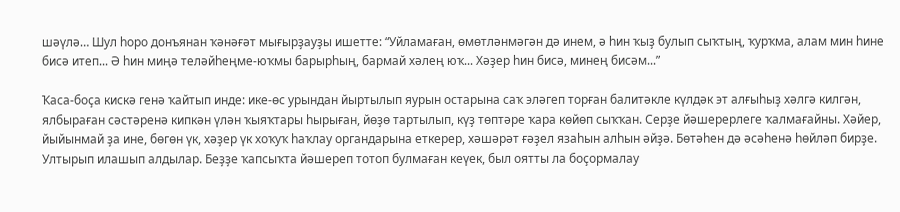шәүлә… Шул һоро донъянан ҡәнәғәт мығырҙауҙы ишетте: “Уйламаған, өмөтләнмәгән дә инем, ә һин ҡыҙ булып сыҡтың, ҡурҡма, алам мин һине бисә итеп... Ә һин миңә теләйһеңме-юҡмы барырһың, бармай хәлең юҡ... Хәҙер һин бисә, минең бисәм...”

Ҡаса-боҫа кискә генә ҡайтып инде: ике-өс урындан йыртылып яурын остарына саҡ эләгеп торған балитәкле күлдәк эт алғыһыҙ хәлгә килгән, ялбыраған сәстәренә кипкән үлән ҡыяҡтары һырыған, йөҙө тартылып, күҙ төптәре ҡара көйөп сыҡҡан. Серҙе йәшерерлеге ҡалмағайны. Хәйер, йыйынмай ҙа ине, бөгөн үк, хәҙер үк хоҡуҡ һаҡлау органдарына еткерер, хәшәрәт ғәҙел язаһын алһын әйҙә. Бөтәһен дә әсәһенә һөйләп бирҙе. Ултырып илашып алдылар. Беҙҙе ҡапсыҡта йәшереп тотоп булмаған кеүек, был оятты ла боҫормалау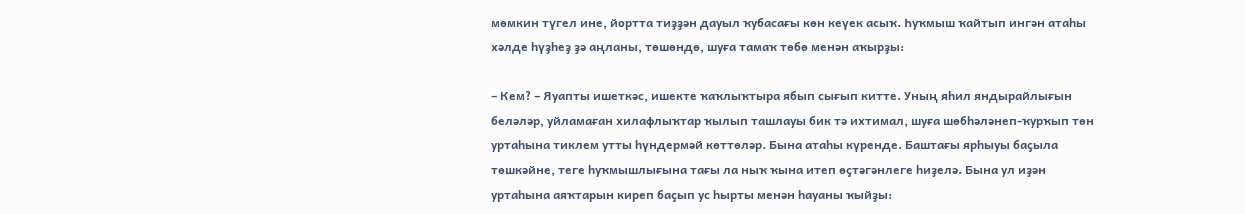мөмкин түгел ине, йортта тиҙҙән дауыл ҡубасағы көн кеүек асыҡ. Һуҡмыш ҡайтып ингән атаһы хәлде һүҙһеҙ ҙә аңланы, төшөндө, шуға тамаҡ төбө менән аҡырҙы:

– Кем? – Яуапты ишеткәс, ишекте ҡаҡлыҡтыра ябып сығып китте. Уның яһил яндырайлығын беләләр, уйламаған хилафлыҡтар ҡылып ташлауы бик тә ихтимал, шуға шөбһәләнеп-ҡурҡып төн уртаһына тиклем утты һүндермәй көттөләр. Бына атаһы күренде. Баштағы ярһыуы баҫыла төшкәйне, теге һуҡмышлығына тағы ла ныҡ ҡына итеп өҫтәгәнлеге һиҙелә. Бына ул иҙән уртаһына аяҡтарын киреп баҫып ус һырты менән һауаны ҡыйҙы: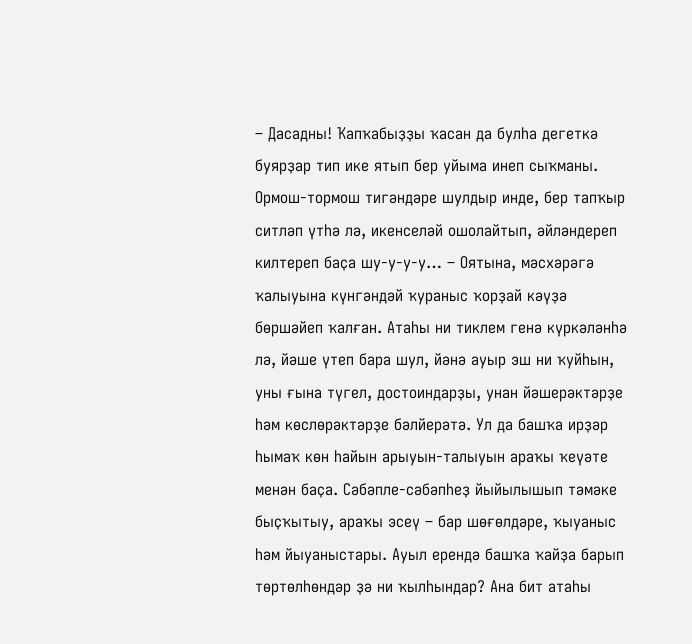– Дасадны! Ҡапҡабыҙҙы ҡасан да булһа дегеткә буярҙар тип ике ятып бер уйыма инеп сыҡманы. Ормош-тормош тигәндәре шулдыр инде, бер тапҡыр ситләп үтһә лә, икенселәй ошолайтып, әйләндереп килтереп баҫа шу-у-у-у… – Оятына, мәсхәрәгә ҡалыуына күнгәндәй ҡураныс ҡорҙай кәүҙә бөршәйеп ҡалған. Атаһы ни тиклем генә күркәләнһә лә, йәше үтеп бара шул, йәнә ауыр эш ни ҡуйһын, уны ғына түгел, достоиндарҙы, унан йәшерәктәрҙе һәм көслөрәктәрҙе бәлйерәтә. Ул да башҡа ирҙәр һымаҡ көн һайын арыуын-талыуын араҡы ҡеүәте менән баҫа. Сәбәпле-сәбәпһеҙ йыйылышып тәмәке быҫҡытыу, араҡы эсеү – бар шөғөлдәре, ҡыуаныс һәм йыуаныстары. Ауыл ерендә башҡа ҡайҙа барып төртөлһөндәр ҙә ни ҡылһындар? Ана бит атаһы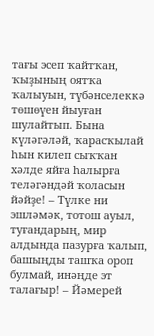тағы эсеп ҡайтҡан, ҡыҙының оятҡа ҡалыуын, түбәнселеккә төшөүен йыуған шулайтып. Бына күләгәләй, ҡарасҡылай һын килеп сыҡҡан хәлде яйға һалырға теләгәндәй ҡоласын йәйҙе! – Түлке ни эшләмәк, тотош ауыл, туғандарың, мир алдында пазурға ҡалып, башыңды ташҡа ороп булмай, инәңде эт талағыр! – Йәмерей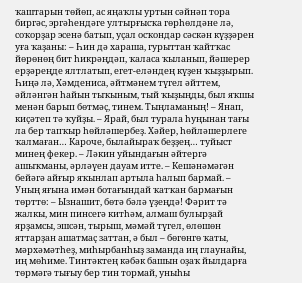ҡаштарын төйөп, ас яңаҡлы уртын сәйнәп тора биргәс, эргәһендәге ултырғысҡа гөрһөлдәне лә, соҡорҙар эсенә батып, уҫал осҡондар сәскән күҙҙәрен уға ҡаҙаны: – Һин дә хараша, гурыттан ҡайтҡас йөрөнөң бит һикрәңдәп, ҡаласа ҡыланып, йәшерер ерҙәреңде ялтлатып, егет-еләндең күҙен ҡыҙҙырып. Һиңә лә, Хәмдениса, әйтмәнем түгел әйттем, әйләнгән һайын тыҡыным, тый ҡыҙыңды, был яҡшы менән барып бөтмәҫ, тинем. Тыңламаның! – Янап, киҫәтеп тә ҡуйҙы. – Ярай, был турала һуңынан тағы ла бер тапҡыр һөйләшербеҙ. Хәйер, һөйләшерлеге ҡалмаған… Кароче, былайыраҡ беҙҙең… туйыст минең фекер. – Ләкин уйындағын әйтергә ашыҡманы, әрләүен дауам итте. – Кешәнәмәгән бейәгә айғыр яҡынлап артыла һалып бармай. – Уның яғына имән ботағындай ҡатҡан бармағын төрттө: – Ызнашит, бөтә бәлә үҙеңдә! Фәрит тә жалкы, мин пинсегә китһәм, алмаш булырҙай ярҙамсы, эшсән, тырыш, мәмәй түгел, өлөшөн яттарҙан ашатмаҫ заттан, ә был – бөгөнгө ҡаты, мәрхәмәтһеҙ, миһырбанһыҙ заманда иң глаунайы, иң мөһиме. Тинтәктең кәбәк башын оҙаҡ йылдарға төрмәгә тығыу бер тин тормай, уныһы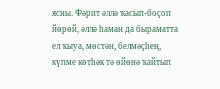ясны. Фәрит әллә ҡасып-боҫоп йөрөй, әллә һаман да быраматта ел ҡыуа, мөстән, белмәҫһең, күпме көтһәк тә өйөнә ҡайтып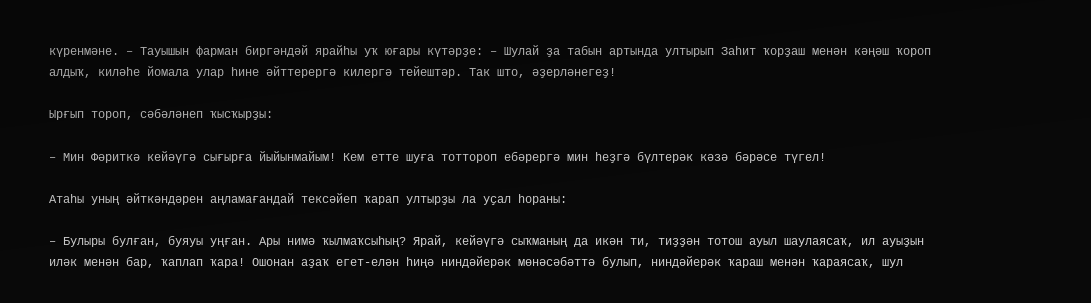күренмәне. – Тауышын фарман биргәндәй ярайһы уҡ юғары күтәрҙе: – Шулай ҙа табын артында ултырып Заһит ҡорҙаш менән кәңәш ҡороп алдыҡ, киләһе йомала улар һине әйттерергә килергә тейештәр. Так што, әҙерләнегеҙ!

Ырғып тороп, сәбәләнеп ҡысҡырҙы:

– Мин Фәриткә кейәүгә сығырға йыйынмайым! Кем етте шуға тоттороп ебәрергә мин һеҙгә бүлтерәк кәзә бәрәсе түгел!

Атаһы уның әйткәндәрен аңламағандай тексәйеп ҡарап ултырҙы ла уҫал һораны:

– Булыры булған, буяуы уңған. Ары нимә ҡылмаҡсыһың? Ярай, кейәүгә сыҡманың да икән ти, тиҙҙән тотош ауыл шаулаясаҡ, ил ауыҙын иләк менән бар, ҡаплап ҡара! Ошонан аҙаҡ егет-елән һиңә ниндәйерәк мөнәсәбәттә булып, ниндәйерәк ҡараш менән ҡараясаҡ, шул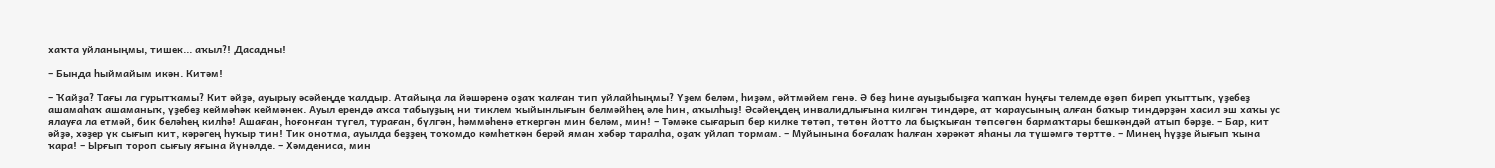хаҡта уйланыңмы, тишек... аҡыл?! Дасадны!

– Бында һыймайым икән. Китәм!

– Ҡайҙа? Тағы ла гурытҡамы? Кит әйҙә, ауырыу әсәйеңде ҡалдыр. Атайыңа ла йәшәренә оҙаҡ ҡалған тип уйлайһыңмы? Үҙем беләм, һиҙәм, әйтмәйем генә. Ә беҙ һине ауыҙыбыҙға ҡапҡан һуңғы телемде өҙөп биреп уҡыттыҡ, үҙебеҙ ашамаһаҡ ашаманыҡ, үҙебеҙ кеймәһәк кеймәнек. Ауыл ерендә аҡса табыуҙың ни тиклем ҡыйынлығын белмәйһең әле һин, аҡылһыҙ! Әсәйеңдең инвалидлығына килгән тиндәре, ат ҡараусының алған баҡыр тиндәрҙән хасил эш хаҡы ус ялауға ла етмәй, бик беләһең килһә! Ашаған, һоғонған түгел, тураған, бүлгән, һәммәһенә еткергән мин беләм, мин! – Тәмәке сығарып бер килке төтәп, төтөн йотто ла быҫҡыған төпсөгөн бармаҡтары бешкәндәй атып бәрҙе. – Бар, кит әйҙә, хәҙер үк сығып кит, кәрәгең һуҡыр тин! Тик онотма, ауылда беҙҙең тоҡомдо кәмһеткән берәй яман хәбәр таралһа, оҙаҡ уйлап тормам. – Муйынына боғалаҡ һалған хәрәкәт яһаны ла түшәмгә төрттө. – Минең һүҙҙе йығып ҡына ҡара! – Ырғып тороп сығыу яғына йүнәлде. – Хәмдениса, мин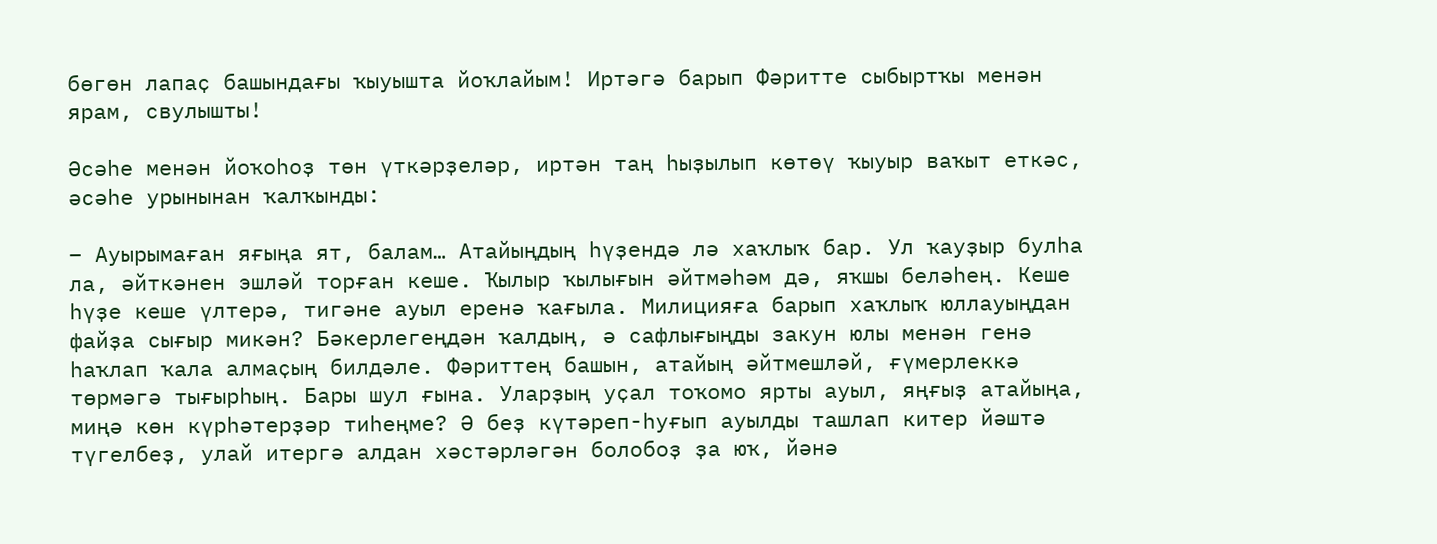бөгөн лапаҫ башындағы ҡыуышта йоҡлайым! Иртәгә барып Фәритте сыбыртҡы менән ярам, свулышты!

Әсәһе менән йоҡоһоҙ төн үткәрҙеләр, иртән таң һыҙылып көтөү ҡыуыр ваҡыт еткәс, әсәһе урынынан ҡалҡынды:

– Ауырымаған яғыңа ят, балам… Атайыңдың һүҙендә лә хаҡлыҡ бар. Ул ҡауҙыр булһа ла, әйткәнен эшләй торған кеше. Ҡылыр ҡылығын әйтмәһәм дә, яҡшы беләһең. Кеше һүҙе кеше үлтерә, тигәне ауыл еренә ҡағыла. Милицияға барып хаҡлыҡ юллауыңдан файҙа сығыр микән? Бәкерлегеңдән ҡалдың, ә сафлығыңды закун юлы менән генә һаҡлап ҡала алмаҫың билдәле. Фәриттең башын, атайың әйтмешләй, ғүмерлеккә төрмәгә тығырһың. Бары шул ғына. Уларҙың уҫал тоҡомо ярты ауыл, яңғыҙ атайыңа, миңә көн күрһәтерҙәр тиһеңме? Ә беҙ күтәреп-һуғып ауылды ташлап китер йәштә түгелбеҙ, улай итергә алдан хәстәрләгән болобоҙ ҙа юҡ, йәнә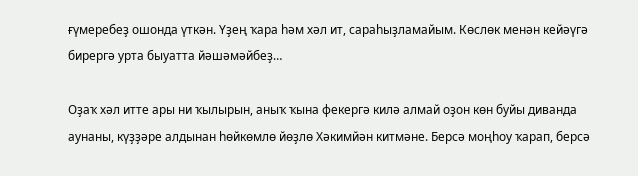ғүмеребеҙ ошонда үткән. Үҙең ҡара һәм хәл ит, сараһыҙламайым. Көслөк менән кейәүгә бирергә урта быуатта йәшәмәйбеҙ…

Оҙаҡ хәл итте ары ни ҡылырын, аныҡ ҡына фекергә килә алмай оҙон көн буйы диванда аунаны, күҙҙәре алдынан һөйкөмлө йөҙлө Хәкимйән китмәне. Берсә моңһоу ҡарап, берсә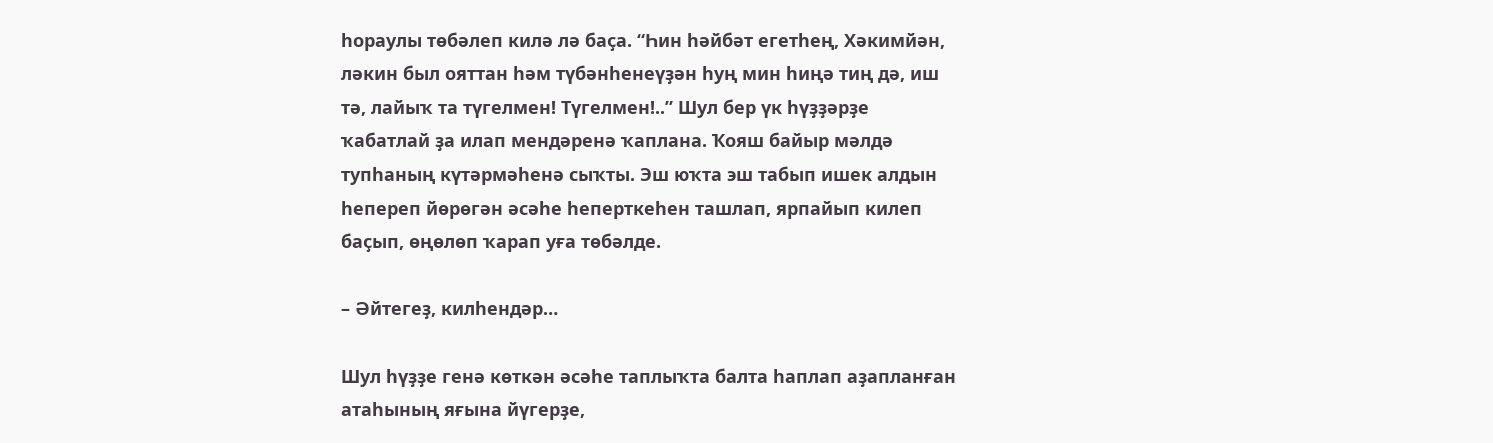һораулы төбәлеп килә лә баҫа. “Һин һәйбәт егетһең, Хәкимйән, ләкин был ояттан һәм түбәнһенеүҙән һуң мин һиңә тиң дә, иш тә, лайыҡ та түгелмен! Түгелмен!..” Шул бер үк һүҙҙәрҙе ҡабатлай ҙа илап мендәренә ҡаплана. Ҡояш байыр мәлдә тупһаның күтәрмәһенә сыҡты. Эш юҡта эш табып ишек алдын һепереп йөрөгән әсәһе һеперткеһен ташлап, ярпайып килеп баҫып, өңөлөп ҡарап уға төбәлде.

– Әйтегеҙ, килһендәр…

Шул һүҙҙе генә көткән әсәһе таплыҡта балта һаплап аҙапланған атаһының яғына йүгерҙе,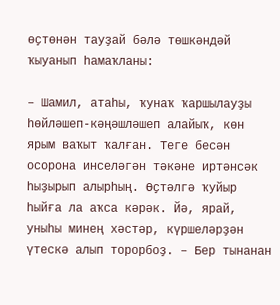өҫтөнән тауҙай бәлә төшкәндәй ҡыуанып һамаҡланы:

– Шамил, атаһы, ҡунаҡ ҡаршылауҙы һөйләшеп-кәңәшләшеп алайыҡ, көн ярым ваҡыт ҡалған. Теге бесән осорона инселәгән тәкәне иртәнсәк һыҙырып алырһың. Өҫтәлгә ҡуйыр һыйға ла аҡса кәрәк. Йә, ярай, уныһы минең хәстәр, күршеләрҙән үтескә алып торорбоҙ. – Бер тынанан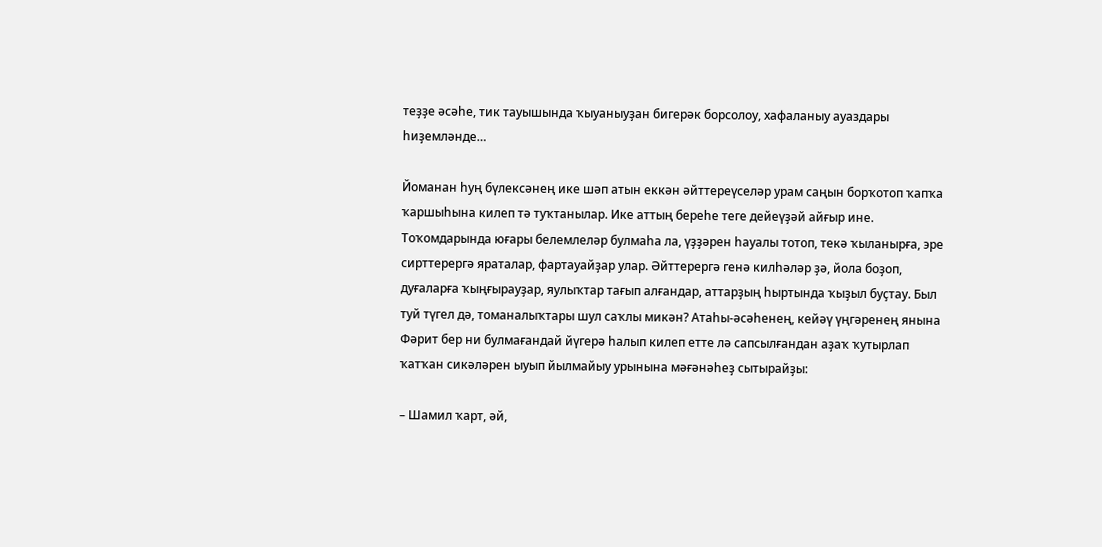теҙҙе әсәһе, тик тауышында ҡыуаныуҙан бигерәк борсолоу, хафаланыу ауаздары һиҙемләнде…

Йоманан һуң бүлексәнең ике шәп атын еккән әйттереүселәр урам саңын борҡотоп ҡапҡа ҡаршыһына килеп тә туҡтанылар. Ике аттың береһе теге дейеүҙәй айғыр ине. Тоҡомдарында юғары белемлеләр булмаһа ла, үҙҙәрен һауалы тотоп, текә ҡыланырға, эре сирттерергә яраталар, фартауайҙар улар. Әйттерергә генә килһәләр ҙә, йола боҙоп, дуғаларға ҡыңғырауҙар, яулыҡтар тағып алғандар, аттарҙың һыртында ҡыҙыл буҫтау. Был туй түгел дә, томаналыҡтары шул саҡлы микән? Атаһы-әсәһенең, кейәү үңгәренең янына Фәрит бер ни булмағандай йүгерә һалып килеп етте лә сапсылғандан аҙаҡ ҡутырлап ҡатҡан сикәләрен ыуып йылмайыу урынына мәғәнәһеҙ сытырайҙы:

– Шамил ҡарт, әй,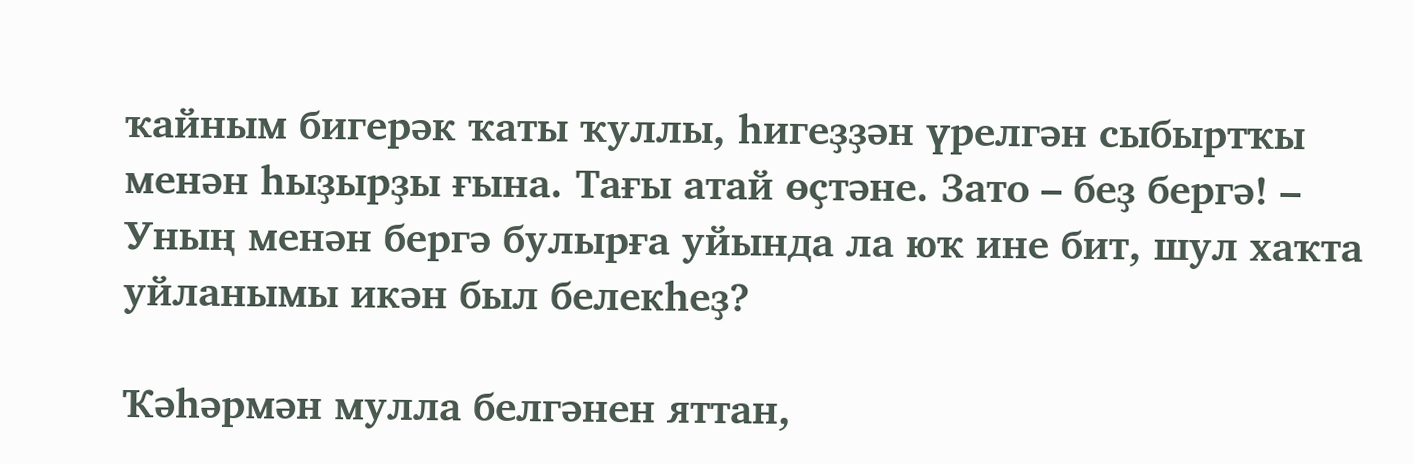ҡайным бигерәк ҡаты ҡуллы, һигеҙҙән үрелгән сыбыртҡы менән һыҙырҙы ғына. Тағы атай өҫтәне. Зато – беҙ бергә! – Уның менән бергә булырға уйында ла юҡ ине бит, шул хаҡта уйланымы икән был белекһеҙ?

Ҡәһәрмән мулла белгәнен яттан,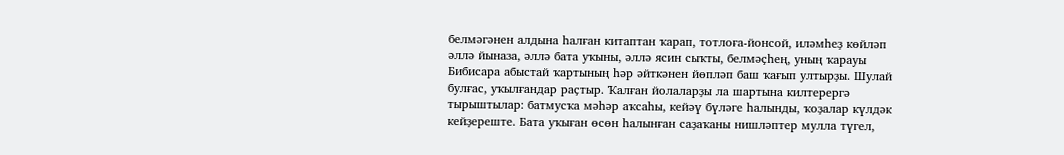белмәгәнен алдына һалған китаптан ҡарап, тотлоға-йонсой, иләмһеҙ көйләп әллә йыназа, әллә бата уҡыны, әллә ясин сыҡты, белмәҫһең, уның ҡарауы Бибисара абыстай ҡартының һәр әйткәнен йөпләп баш ҡағып ултырҙы. Шулай булғас, уҡылғандар раҫтыр. Ҡалған йолаларҙы ла шартына килтерергә тырыштылар: батмусҡа мәһәр аҡсаһы, кейәү бүләге һалынды, ҡоҙалар күлдәк кейҙереште. Бата уҡыған өсөн һалынған саҙаҡаны нишләптер мулла түгел,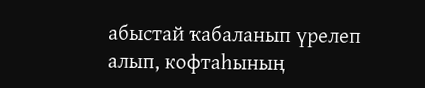абыстай ҡабаланып үрелеп алып, кофтаһының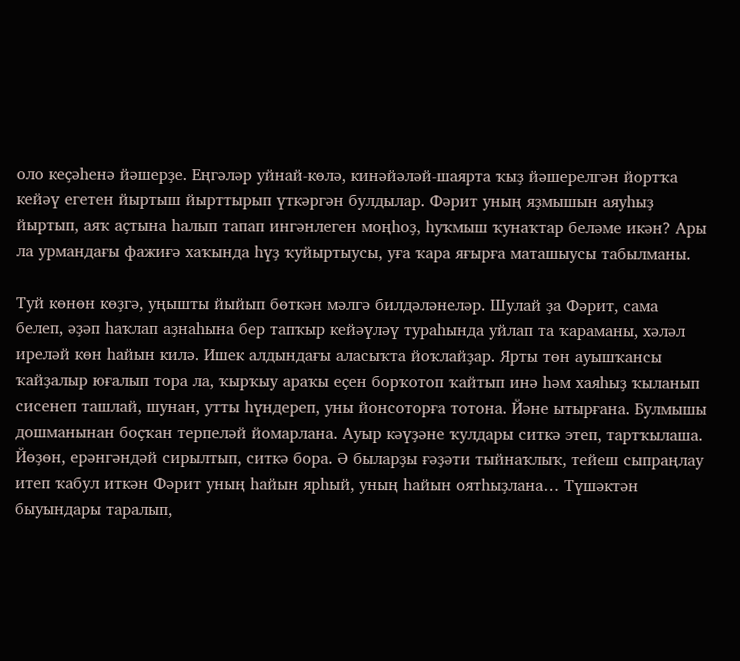оло кеҫәһенә йәшерҙе. Еңгәләр уйнай-көлә, кинәйәләй-шаярта ҡыҙ йәшерелгән йортҡа кейәү егетен йыртыш йырттырып үткәргән булдылар. Фәрит уның яҙмышын аяуһыҙ йыртып, аяҡ аҫтына һалып тапап ингәнлеген моңһоҙ, һуҡмыш ҡунаҡтар беләме икән? Ары ла урмандағы фажиғә хаҡында һүҙ ҡуйыртыусы, уға ҡара яғырға маташыусы табылманы.

Туй көнөн көҙгә, уңышты йыйып бөткән мәлгә билдәләнеләр. Шулай ҙа Фәрит, сама белеп, әҙәп һаҡлап аҙнаһына бер тапҡыр кейәүләү тураһында уйлап та ҡараманы, хәләл иреләй көн һайын килә. Ишек алдындағы аласыҡта йоҡлайҙар. Ярты төн ауышҡансы ҡайҙалыр юғалып тора ла, ҡырҡыу араҡы еҫен борҡотоп ҡайтып инә һәм хаяһыҙ ҡыланып сисенеп ташлай, шунан, утты һүндереп, уны йонсоторға тотона. Йәне ытырғана. Булмышы дошманынан боҫҡан терпеләй йомарлана. Ауыр кәүҙәне ҡулдары ситкә этеп, тартҡылаша. Йөҙөн, ерәнгәндәй сирылтып, ситкә бора. Ә быларҙы ғәҙәти тыйнаҡлыҡ, тейеш сыпраңлау итеп ҡабул иткән Фәрит уның һайын ярһый, уның һайын оятһыҙлана… Түшәктән быуындары таралып,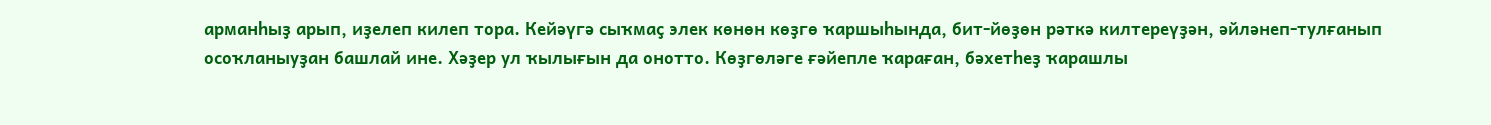арманһыҙ арып, иҙелеп килеп тора. Кейәүгә сыҡмаҫ элек көнөн көҙгө ҡаршыһында, бит-йөҙөн рәткә килтереүҙән, әйләнеп-тулғанып осоҡланыуҙан башлай ине. Хәҙер ул ҡылығын да онотто. Көҙгөләге ғәйепле ҡараған, бәхетһеҙ ҡарашлы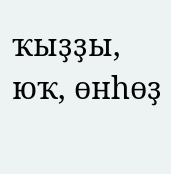ҡыҙҙы, юҡ, өнһөҙ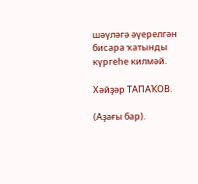шәүләгә әүерелгән бисара ҡатынды күргеһе килмәй.

Хәйҙәр ТАПАҠОВ.

(Аҙағы бар).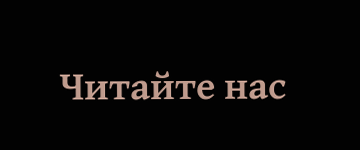Читайте нас